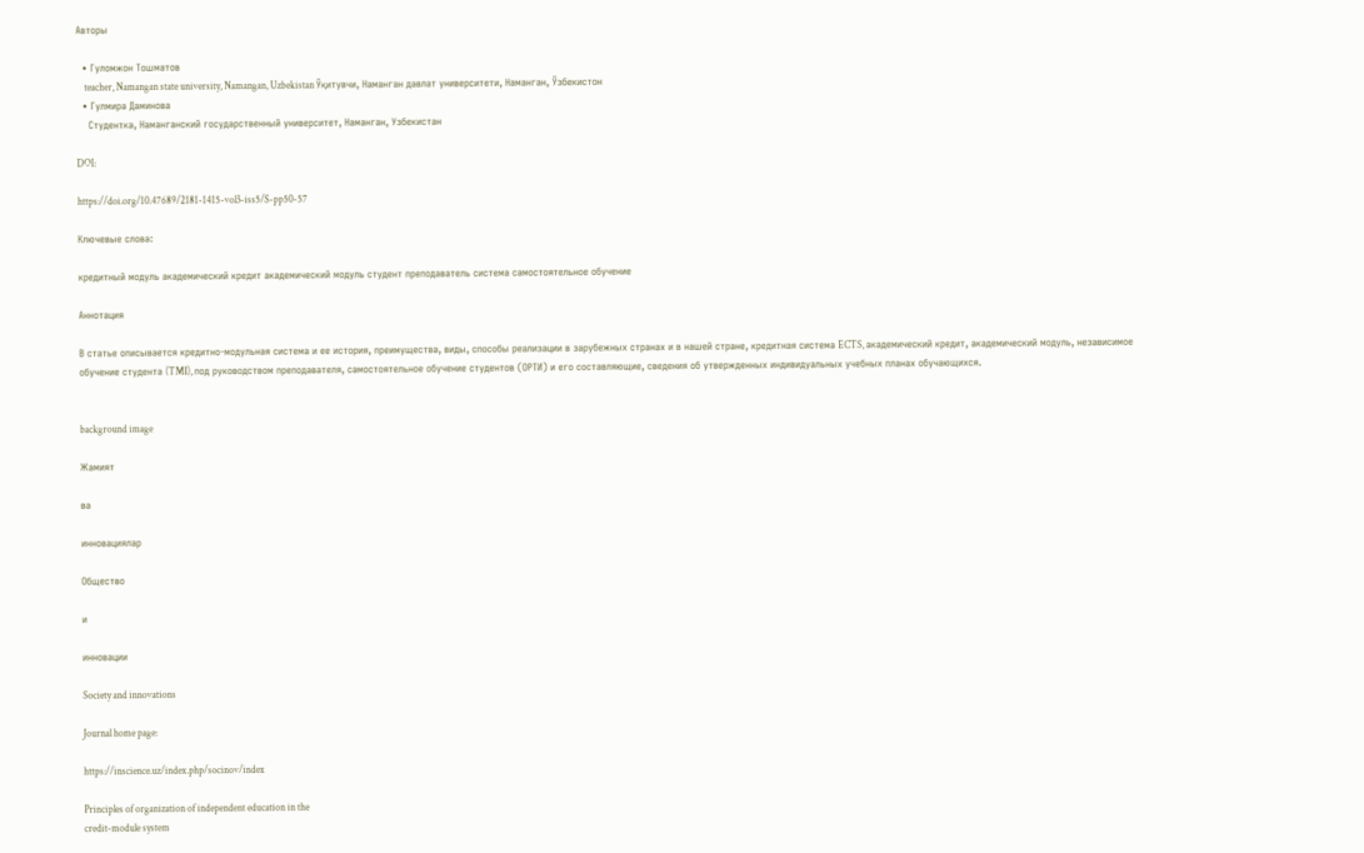Авторы

  • Гуломжон Тошматов
    teacher, Namangan state university, Namangan, Uzbekistan Ўқитувчи, Наманган давлат университети, Наманган, Ўзбекистон
  • Гулмира Даминова
    Студентка, Наманганский государственный университет, Наманган, Узбекистан

DOI:

https://doi.org/10.47689/2181-1415-vol3-iss5/S-pp50-57

Ключевые слова:

кредитный модуль академический кредит академический модуль студент преподаватель система самостоятельное обучение

Аннотация

В статье описывается кредитно-модульная система и ее история, преимущества, виды, способы реализации в зарубежных странах и в нашей стране, кредитная система ECTS, академический кредит, академический модуль, независимое обучение студента (TMI), под руководством преподавателя, самостоятельное обучение студентов (ОРТИ) и его составляющие, сведения об утвержденных индивидуальных учебных планах обучающихся.


background image

Жамият

ва

инновациялар

Общество

и

инновации

Society and innovations

Journal home page:

https://inscience.uz/index.php/socinov/index

Principles of organization of independent education in the
credit-module system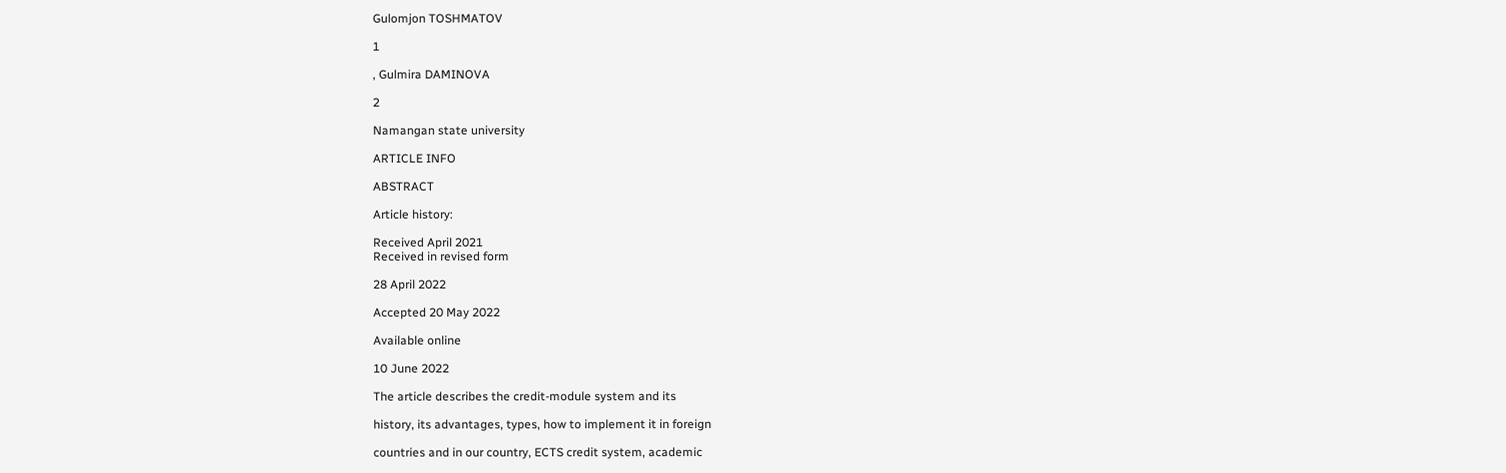Gulomjon TOSHMATOV

1

, Gulmira DAMINOVA

2

Namangan state university

ARTICLE INFO

ABSTRACT

Article history:

Received April 2021
Received in revised form

28 April 2022

Accepted 20 May 2022

Available online

10 June 2022

The article describes the credit-module system and its

history, its advantages, types, how to implement it in foreign

countries and in our country, ECTS credit system, academic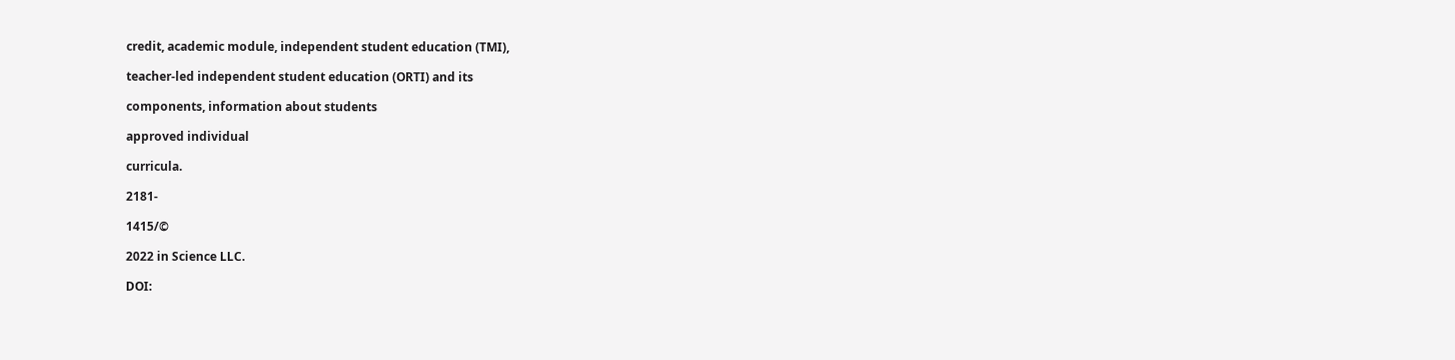credit, academic module, independent student education (TMI),

teacher-led independent student education (ORTI) and its

components, information about students

approved individual

curricula.

2181-

1415/©

2022 in Science LLC.

DOI: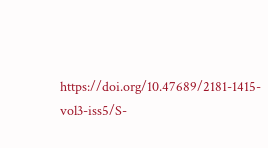https://doi.org/10.47689/2181-1415-vol3-iss5/S-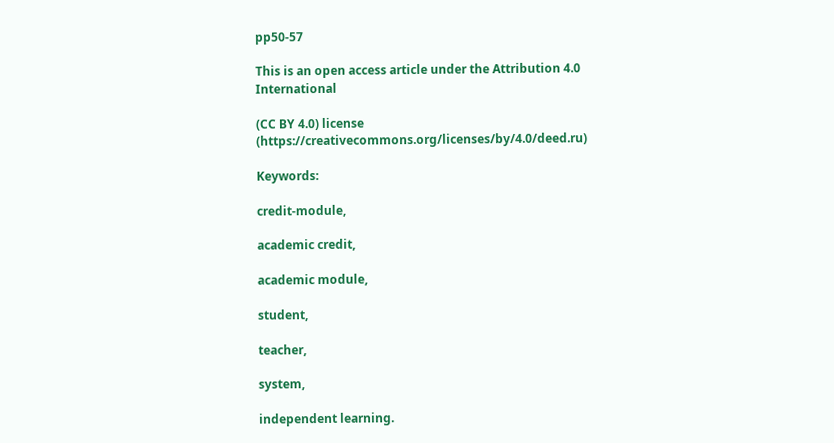pp50-57

This is an open access article under the Attribution 4.0 International

(CC BY 4.0) license (https://creativecommons.org/licenses/by/4.0/deed.ru)

Keywords:

credit-module,

academic credit,

academic module,

student,

teacher,

system,

independent learning.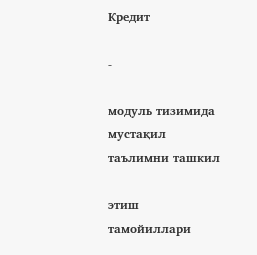Кредит

-

модуль тизимида мустақил таълимни ташкил

этиш тамойиллари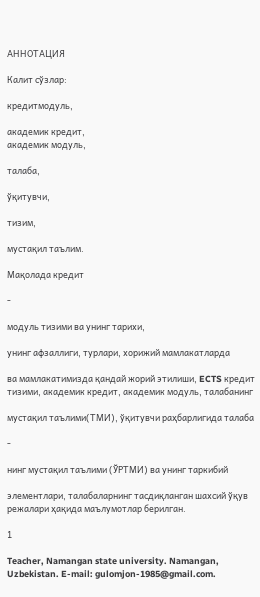АННОТАЦИЯ

Калит сўзлар:

кредитмодуль,

академик кредит,
академик модуль,

талаба,

ўқитувчи,

тизим,

мустақил таълим.

Мақолада кредит

-

модуль тизими ва унинг тарихи,

унинг афзаллиги, турлари, хорижий мамлакатларда

ва мамлакатимизда қандай жорий этилиши, ECTS кредит
тизими, академик кредит, академик модуль, талабанинг

мустақил таълими(ТМИ), ўқитувчи раҳбарлигида талаба

-

нинг мустақил таълими (ЎРТМИ) ва унинг таркибий

элементлари, талабаларнинг тасдиқланган шахсий ўқув
режалари ҳақида маълумотлар берилган.

1

Teacher, Namangan state university. Namangan, Uzbekistan. E-mail: gulomjon-1985@gmail.com.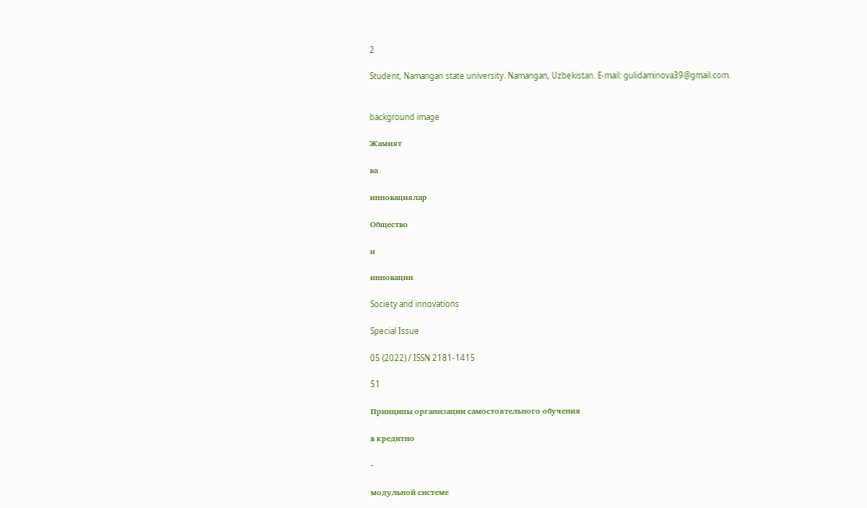2

Student, Namangan state university. Namangan, Uzbekistan. E-mail: gulidaminova39@gmail.com.


background image

Жамият

ва

инновациялар

Общество

и

инновации

Society and innovations

Special Issue

05 (2022) / ISSN 2181-1415

51

Принципы организации самостоятельного обучения

в кредитно

-

модульной системе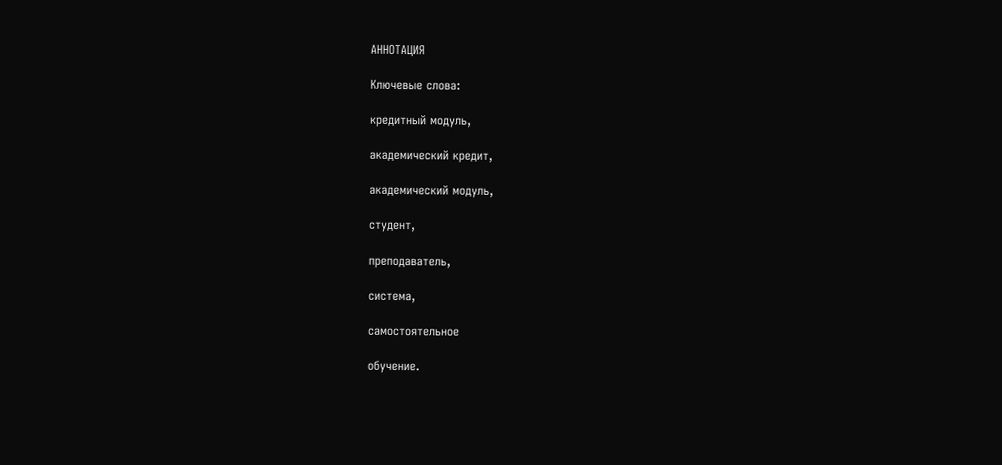АННОТАЦИЯ

Ключевые слова:

кредитный модуль,

академический кредит,

академический модуль,

студент,

преподаватель,

система,

самостоятельное

обучение.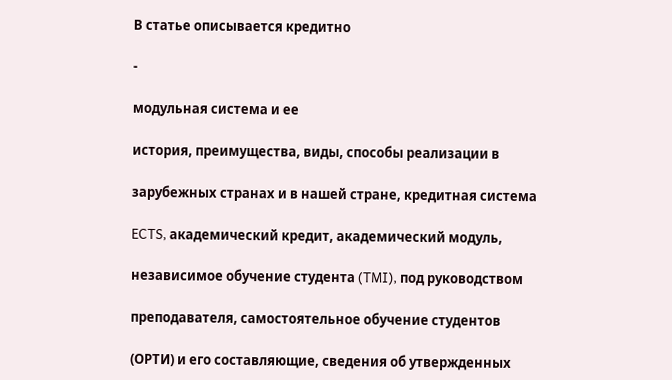В статье описывается кредитно

-

модульная система и ее

история, преимущества, виды, способы реализации в

зарубежных странах и в нашей стране, кредитная система

ECTS, академический кредит, академический модуль,

независимое обучение студента (TMI), под руководством

преподавателя, самостоятельное обучение студентов

(ОРТИ) и его составляющие, сведения об утвержденных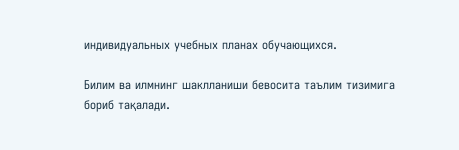индивидуальных учебных планах обучающихся.

Билим ва илмнинг шаклланиши бевосита таълим тизимига бориб тақалади.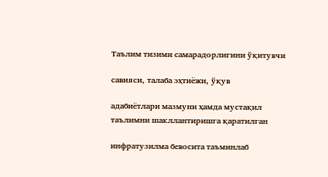Таълим тизими самарадорлигини ўқитувчи

савияси, талаба эҳтиёжи, ўқув

адабиётлари мазмуни ҳамда мустақил таълимни шакллантиришга қаратилган

инфратузилма бевосита таъминлаб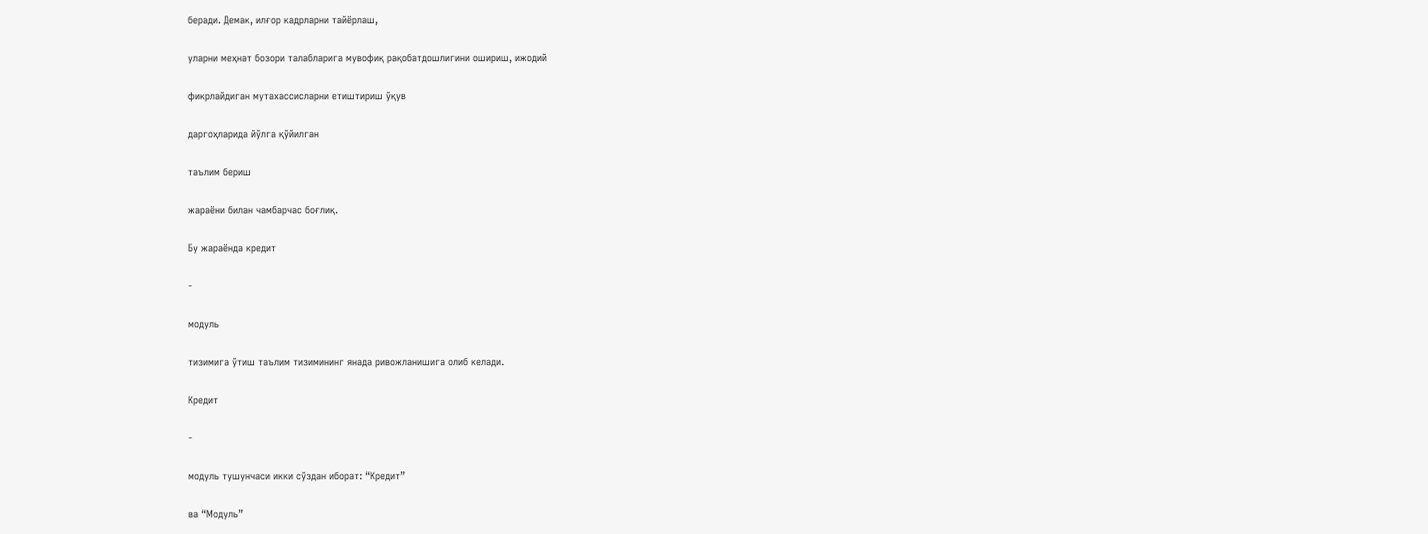беради. Демак, илғор кадрларни тайёрлаш,

уларни меҳнат бозори талабларига мувофиқ рақобатдошлигини ошириш, ижодий

фикрлайдиган мутахассисларни етиштириш ўқув

даргоҳларида йўлга қўйилган

таълим бериш

жараёни билан чамбарчас боғлиқ.

Бу жараёнда кредит

-

модуль

тизимига ўтиш таълим тизимининг янада ривожланишига олиб келади.

Кредит

-

модуль тушунчаси икки сўздан иборат: “Кредит”

ва “Модуль”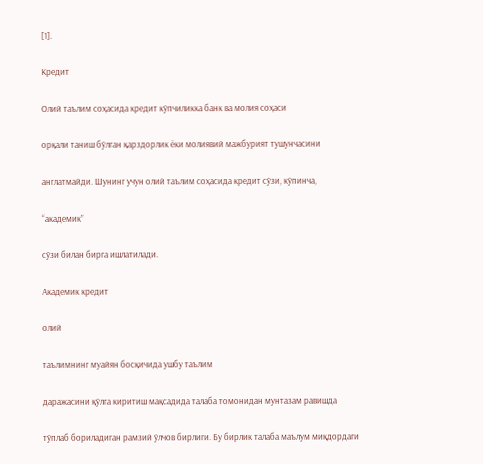[1].

Кредит

Олий таълим соҳасида кредит кўпчиликка банк ва молия соҳаси

орқали таниш бўлган қарздорлик ёки молиявий мажбурият тушунчасини

англатмайди. Шунинг учун олий таълим соҳасида кредит сўзи, кўпинча,

“академик”

сўзи билан бирга ишлатилади.

Академик кредит

олий

таълимнинг муайян босқичида ушбу таълим

даражасини қўлга киритиш мақсадида талаба томонидан мунтазам равишда

тўплаб бориладиган рамзий ўлчов бирлиги. Бу бирлик талаба маълум миқдордаги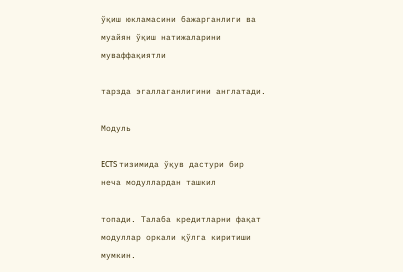ўқиш юкламасини бажарганлиги ва муайян ўқиш натижаларини муваффақиятли

тарзда эгаллаганлигини англатади.

Модуль

ECTS тизимида ўқув дастури бир неча модуллардан ташкил

топади. Талаба кредитларни фақат модуллар оркали қўлга киритиши мумкин.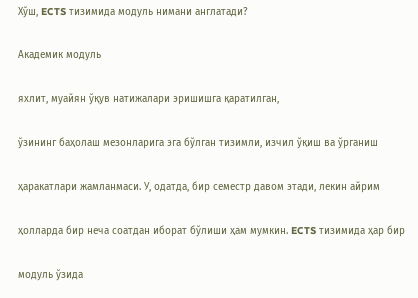Хўш, ECTS тизимида модуль нимани англатади?

Академик модуль

яхлит, муайян ўқув натижалари эришишга қаратилган,

ўзининг баҳолаш мезонларига эга бўлган тизимли, изчил ўқиш ва ўрганиш

ҳаракатлари жамланмаси. У, одатда, бир семестр давом этади, лекин айрим

ҳолларда бир неча соатдан иборат бўлиши ҳам мумкин. ECTS тизимида ҳар бир

модуль ўзида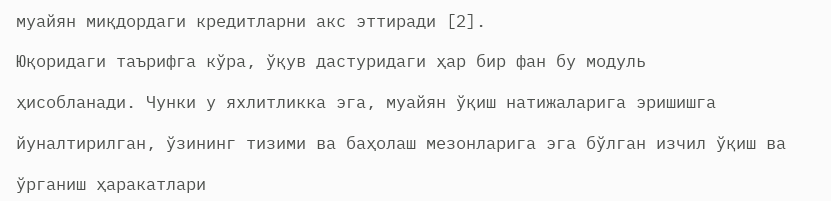муайян миқдордаги кредитларни акс эттиради [2].

Юқоридаги таърифга кўра, ўқув дастуридаги ҳар бир фан бу модуль

ҳисобланади. Чунки у яхлитликка эга, муайян ўқиш натижаларига эришишга

йуналтирилган, ўзининг тизими ва баҳолаш мезонларига эга бўлган изчил ўқиш ва

ўрганиш ҳаракатлари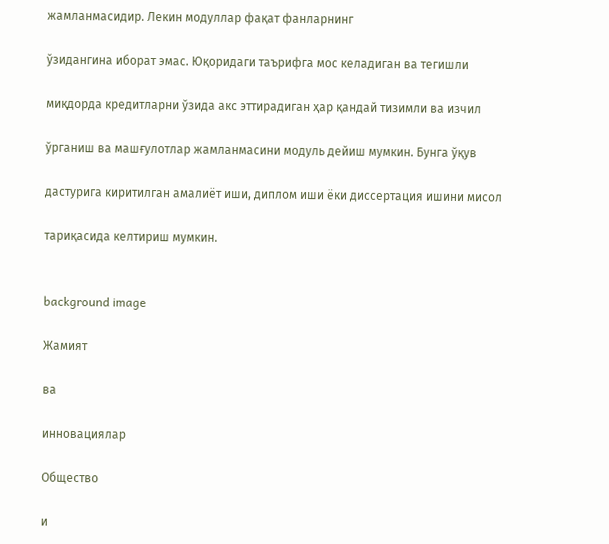жамланмасидир. Лекин модуллар фақат фанларнинг

ўзидангина иборат эмас. Юқоридаги таърифга мос келадиган ва тегишли

миқдорда кредитларни ўзида акс эттирадиган ҳар қандай тизимли ва изчил

ўрганиш ва машғулотлар жамланмасини модуль дейиш мумкин. Бунга ўқув

дастурига киритилган амалиёт иши, диплом иши ёки диссертация ишини мисол

тариқасида келтириш мумкин.


background image

Жамият

ва

инновациялар

Общество

и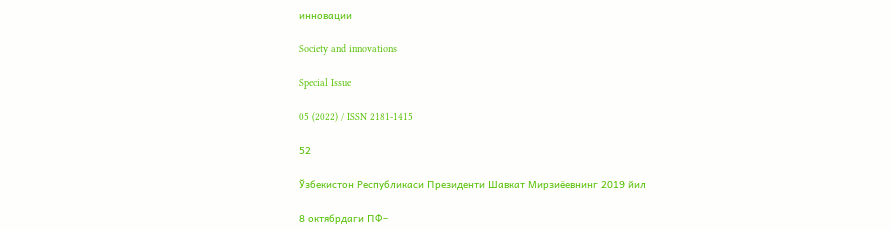инновации

Society and innovations

Special Issue

05 (2022) / ISSN 2181-1415

52

Ўзбекистон Республикаси Президенти Шавкат Мирзиёевнинг 2019 йил

8 октябрдаги ПФ–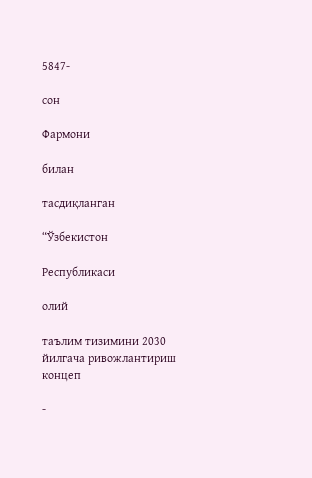5847-

сон

Фармони

билан

тасдиқланган

“Ўзбекистон

Республикаси

олий

таълим тизимини 2030 йилгача ривожлантириш концеп

-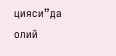цияси”да олий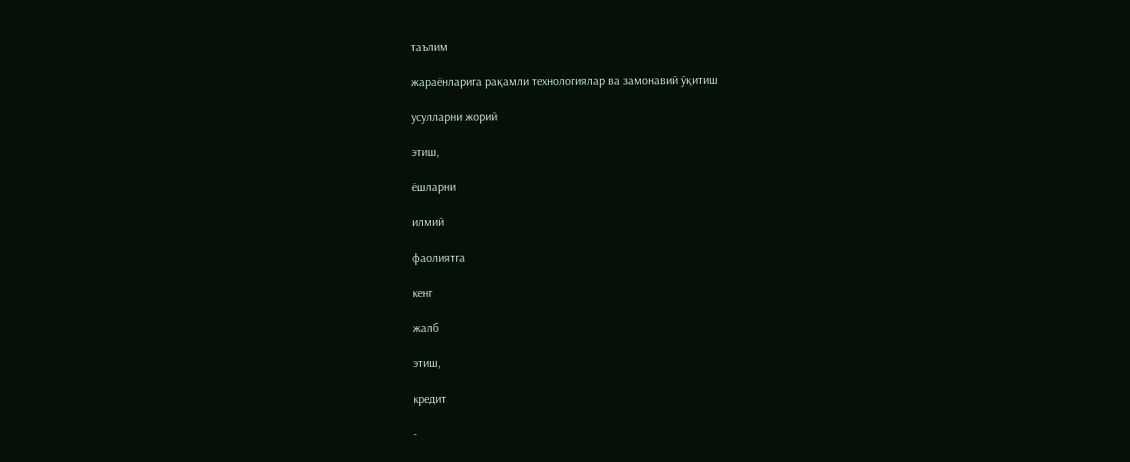таълим

жараёнларига рақамли технологиялар ва замонавий ўқитиш

усулларни жорий

этиш,

ёшларни

илмий

фаолиятга

кенг

жалб

этиш,

кредит

-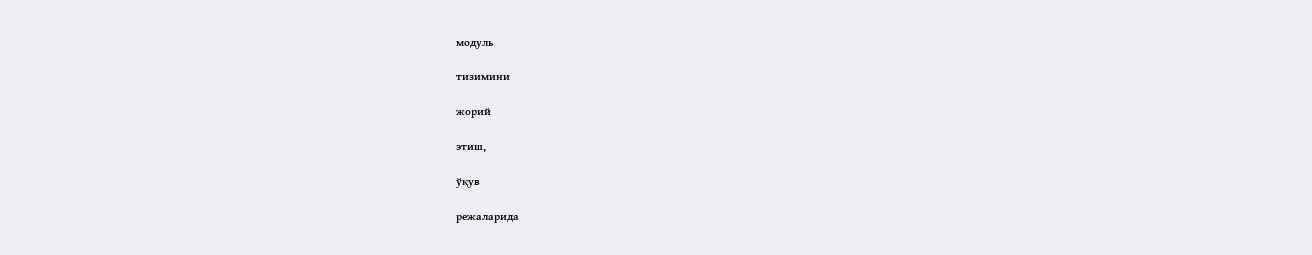модуль

тизимини

жорий

этиш,

ўқув

режаларида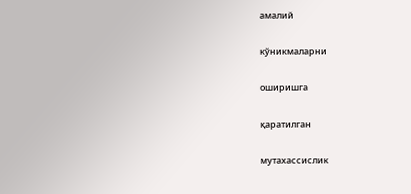амалий

кўникмаларни

оширишга

қаратилган

мутахассислик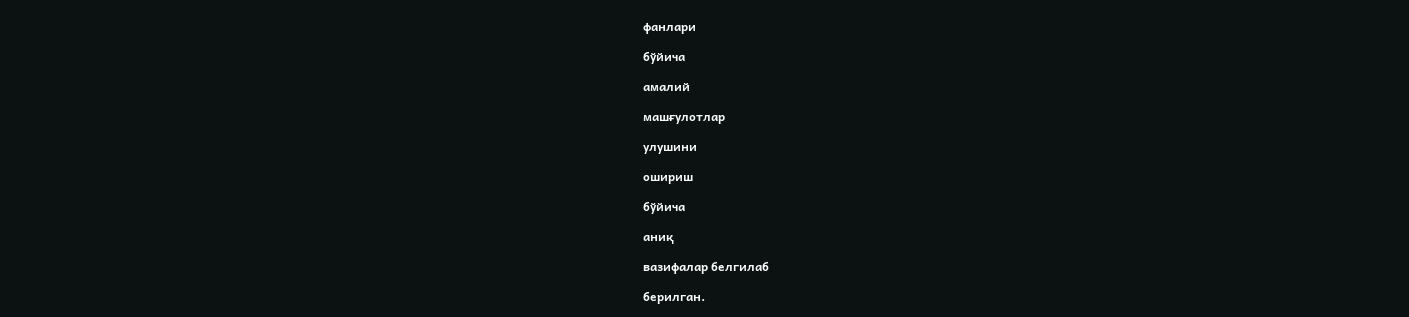фанлари

бўйича

амалий

машғулотлар

улушини

ошириш

бўйича

аниқ

вазифалар белгилаб

берилган.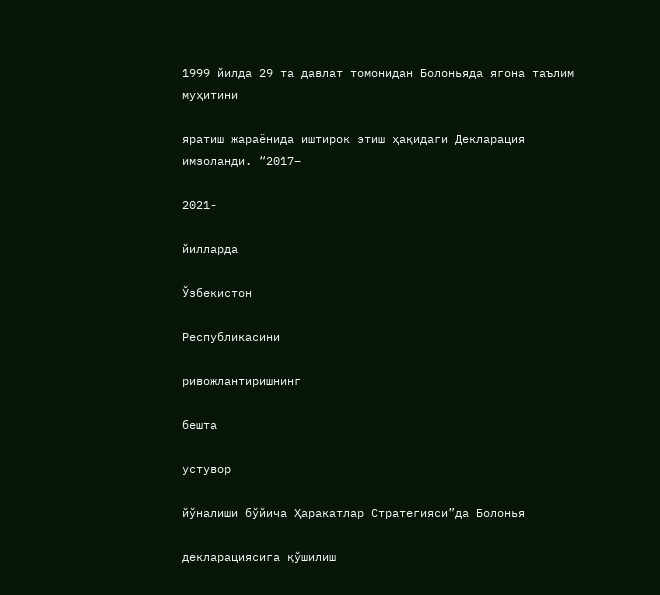1999 йилда 29 та давлат томонидан Болоньяда ягона таълим муҳитини

яратиш жараёнида иштирок этиш ҳақидаги Декларация имзоланди. “2017–

2021-

йилларда

Ўзбeкистон

Рeспубликасини

ривожлантиришнинг

бeшта

устувор

йўналиши бўйича Ҳаракатлар Стратегияси”да Болонья

дeкларациясига қўшилиш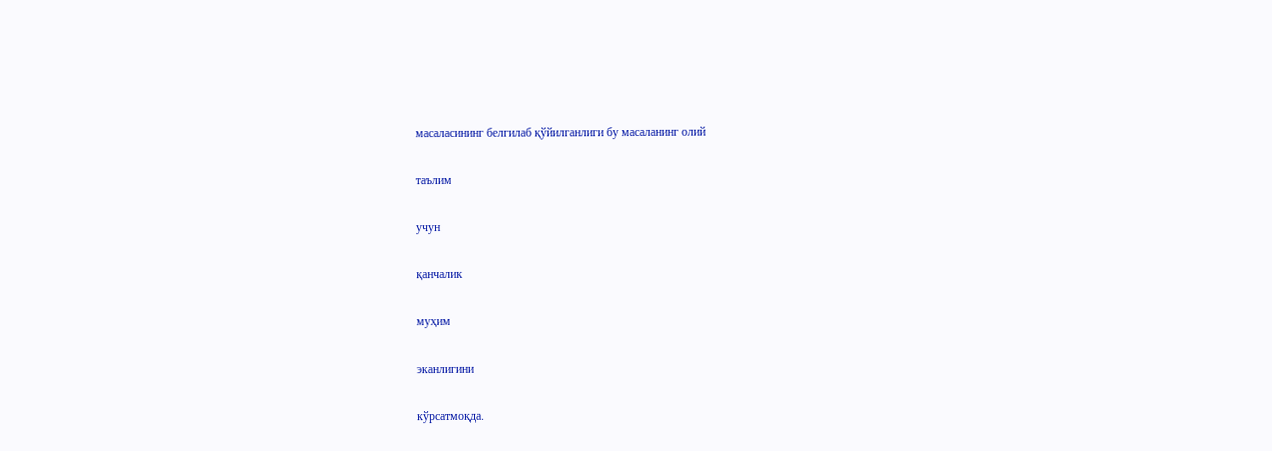масаласининг белгилаб қўйилганлиги бу масаланинг олий

таълим

учун

қанчалик

муҳим

эканлигини

кўрсатмоқда.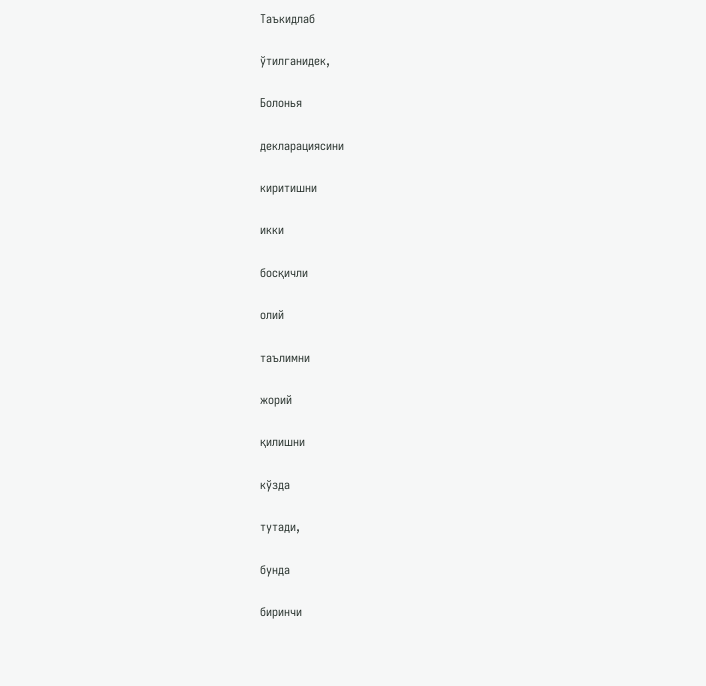Таъкидлаб

ўтилганидек,

Болонья

декларациясини

киритишни

икки

босқичли

олий

таълимни

жорий

қилишни

кўзда

тутади,

бунда

биринчи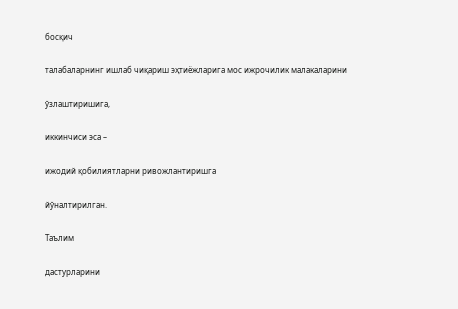босқич

талабаларнинг ишлаб чиқариш эҳтиёжларига мос ижрочилик малакаларини

ўзлаштиришига,

иккинчиси эса –

ижодий қобилиятларни ривожлантиришга

йўналтирилган.

Таълим

дастурларини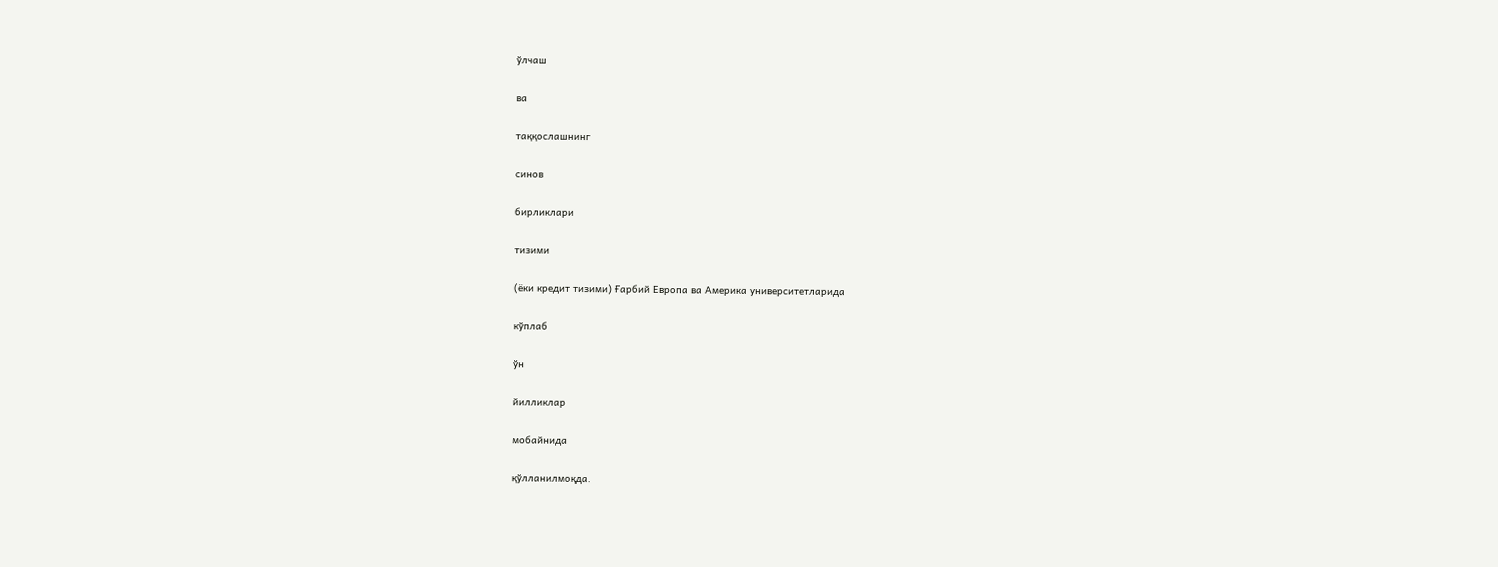ўлчаш

ва

таққослашнинг

синов

бирликлари

тизими

(ёки кредит тизими) Ғарбий Европа ва Америка университетларида

кўплаб

ўн

йилликлар

мобайнида

қўлланилмоқда.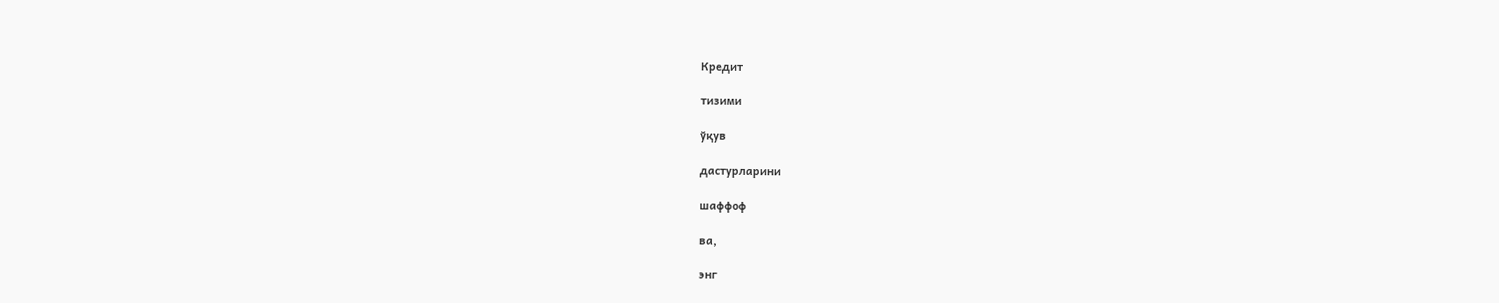Кредит

тизими

ўқув

дастурларини

шаффоф

ва,

энг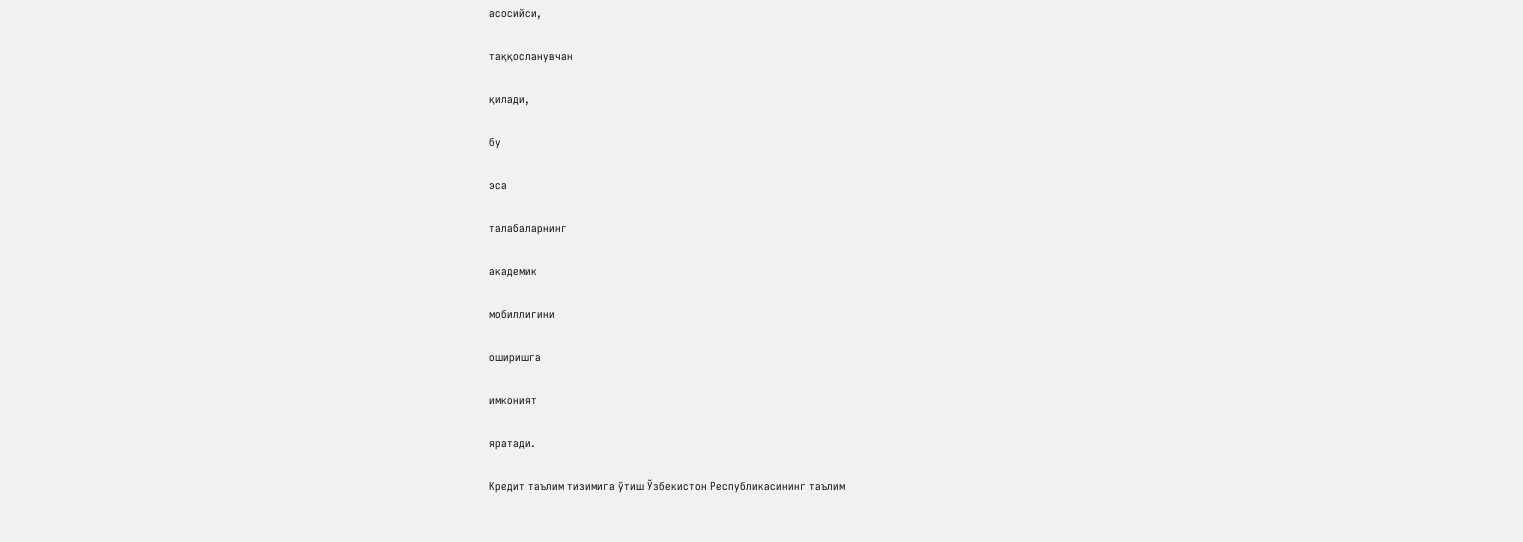асосийси,

таққосланувчан

қилади,

бу

эса

талабаларнинг

академик

мобиллигини

оширишга

имконият

яратади.

Кредит таълим тизимига ўтиш Ўзбекистон Республикасининг таълим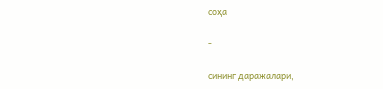соҳа

-

сининг даражалари,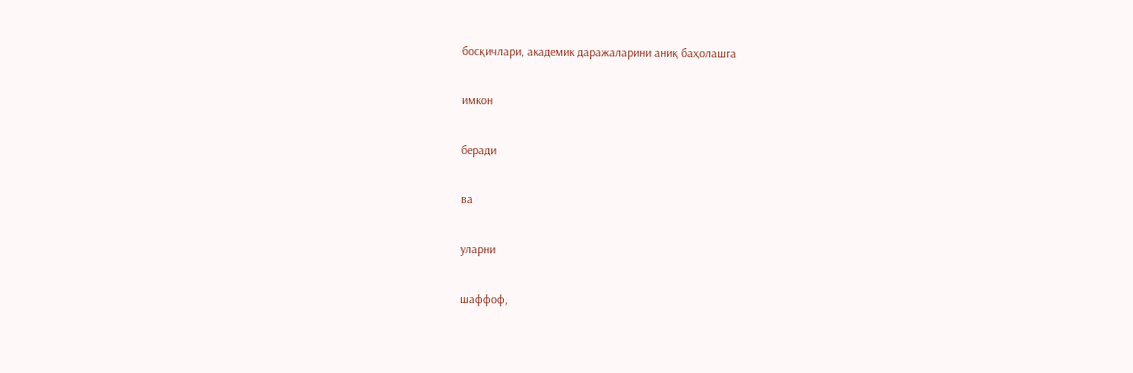босқичлари, академик даражаларини аниқ баҳолашга

имкон

беради

ва

уларни

шаффоф,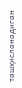ташҳисланадиган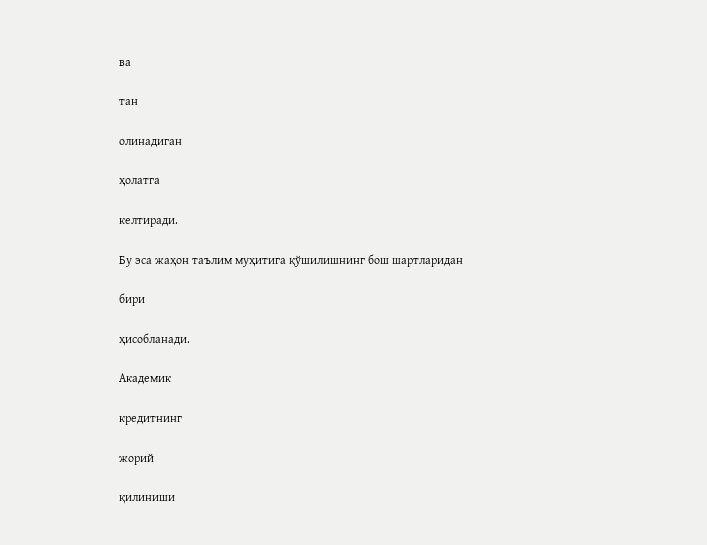ва

тан

олинадиган

ҳолатга

келтиради.

Бу эса жаҳон таълим муҳитига қўшилишнинг бош шартларидан

бири

ҳисобланади.

Академик

кредитнинг

жорий

қилиниши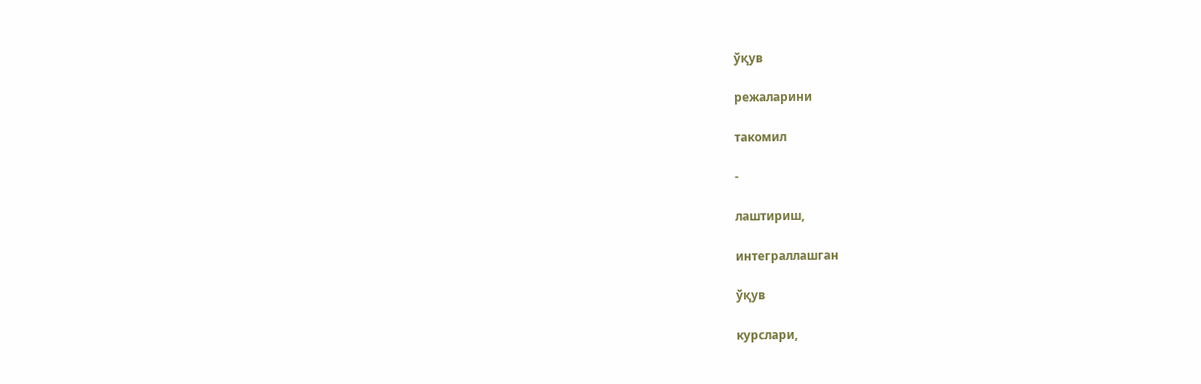ўқув

режаларини

такомил

-

лаштириш,

интеграллашган

ўқув

курслари,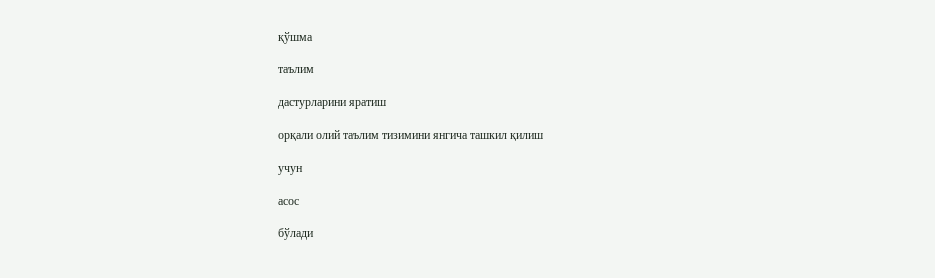қўшма

таълим

дастурларини яратиш

орқали олий таълим тизимини янгича ташкил қилиш

учун

асос

бўлади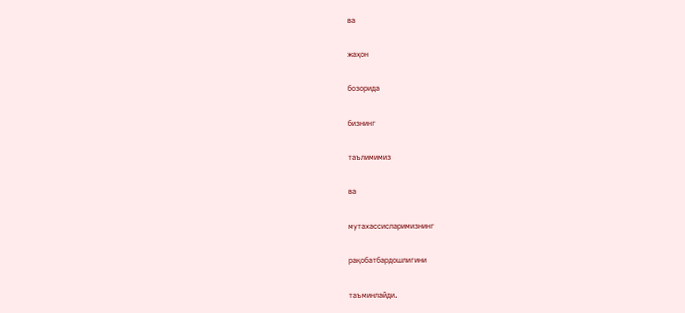ва

жаҳон

бозорида

бизнинг

таълимимиз

ва

мутахассисларимизнинг

рақобатбардошлигини

таъминлайди.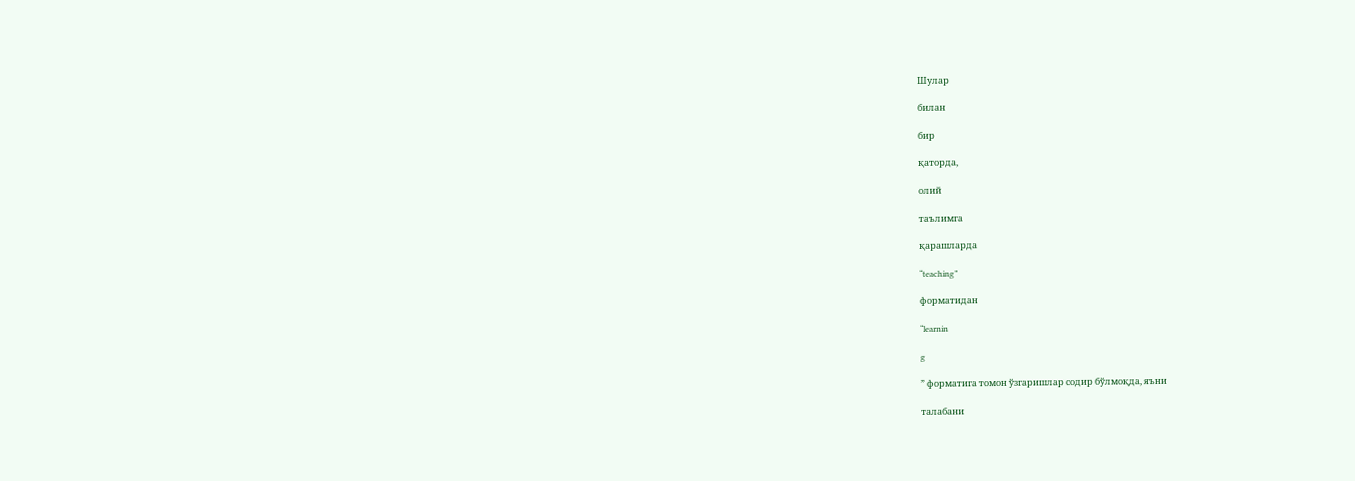Шулар

билан

бир

қаторда,

олий

таълимга

қарашларда

“teaching”

форматидан

“learnin

g

” форматига томон ўзгаришлар содир бўлмоқда, яъни

талабани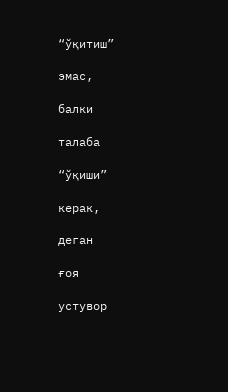“ўқитиш”

эмас,

балки

талаба

“ўқиши”

керак,

деган

ғоя

устувор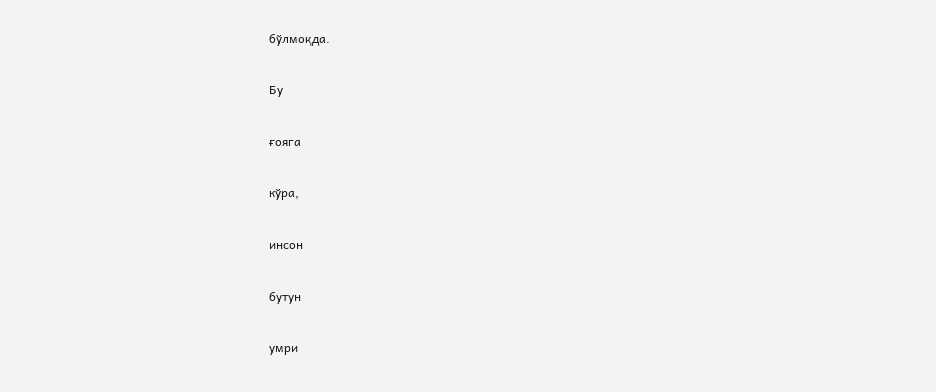бўлмоқда.

Бу

ғояга

кўра,

инсон

бутун

умри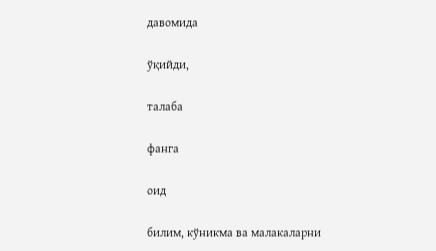давомида

ўқийди,

талаба

фанга

оид

билим, кўникма ва малакаларни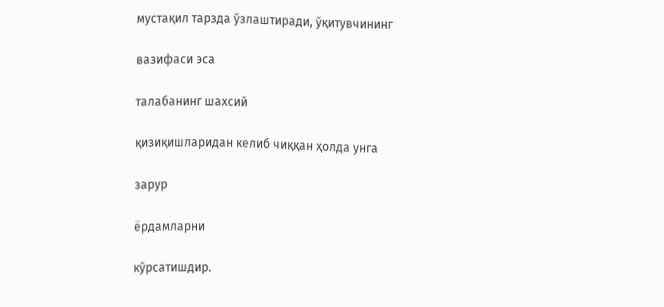мустақил тарзда ўзлаштиради, ўқитувчининг

вазифаси эса

талабанинг шахсий

қизиқишларидан келиб чиққан ҳолда унга

зарур

ёрдамларни

кўрсатишдир.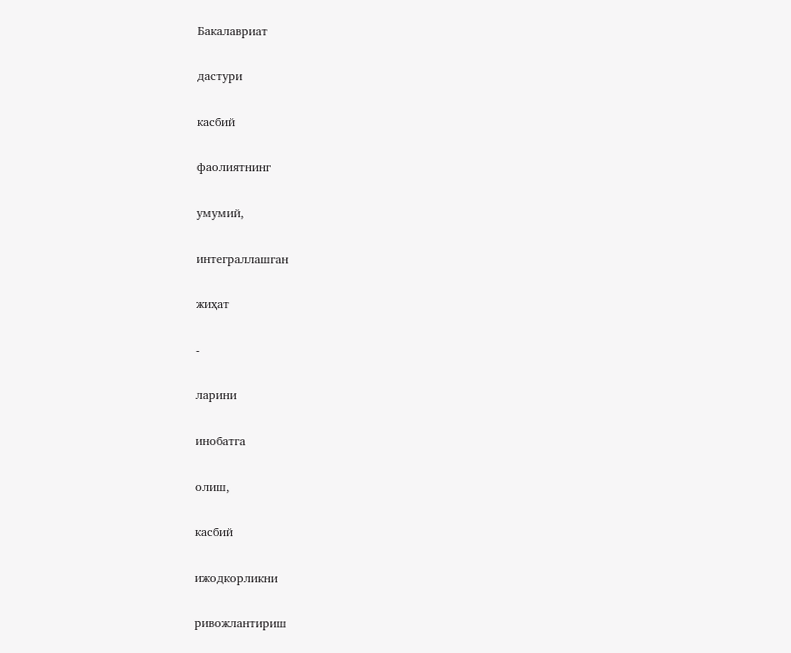Бакалавриат

дастури

касбий

фаолиятнинг

умумий,

интеграллашган

жиҳат

-

ларини

инобатга

олиш,

касбий

ижодкорликни

ривожлантириш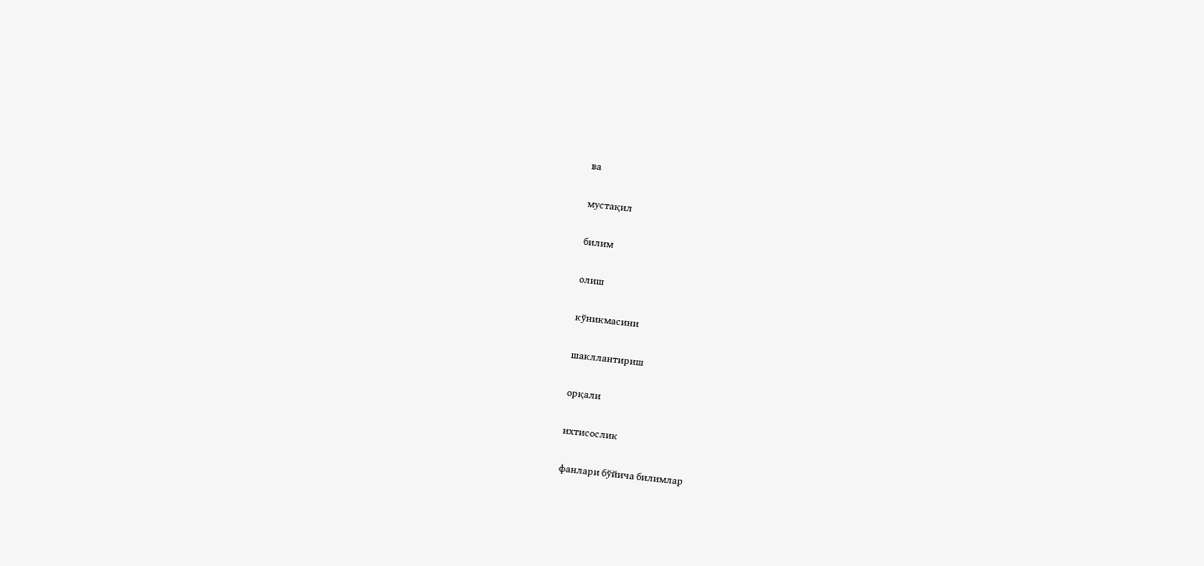ва

мустақил

билим

олиш

кўникмасини

шакллантириш

орқали

ихтисослик

фанлари бўйича билимлар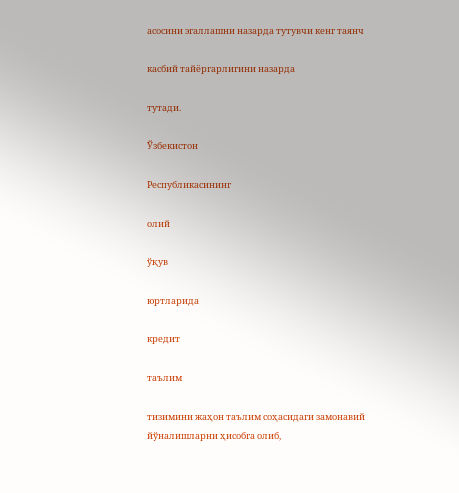асосини эгаллашни назарда тутувчи кенг таянч

касбий тайёргарлигини назарда

тутади.

Ўзбекистон

Республикасининг

олий

ўқув

юртларида

кредит

таълим

тизимини жаҳон таълим соҳасидаги замонавий йўналишларни ҳисобга олиб,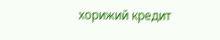хорижий кредит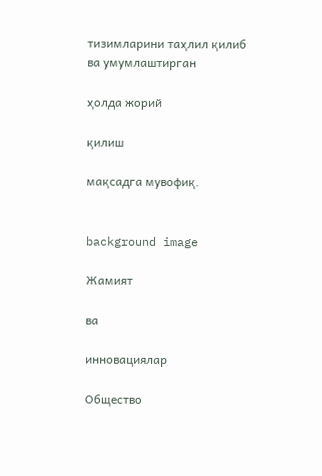тизимларини таҳлил қилиб ва умумлаштирган

ҳолда жорий

қилиш

мақсадга мувофиқ.


background image

Жамият

ва

инновациялар

Общество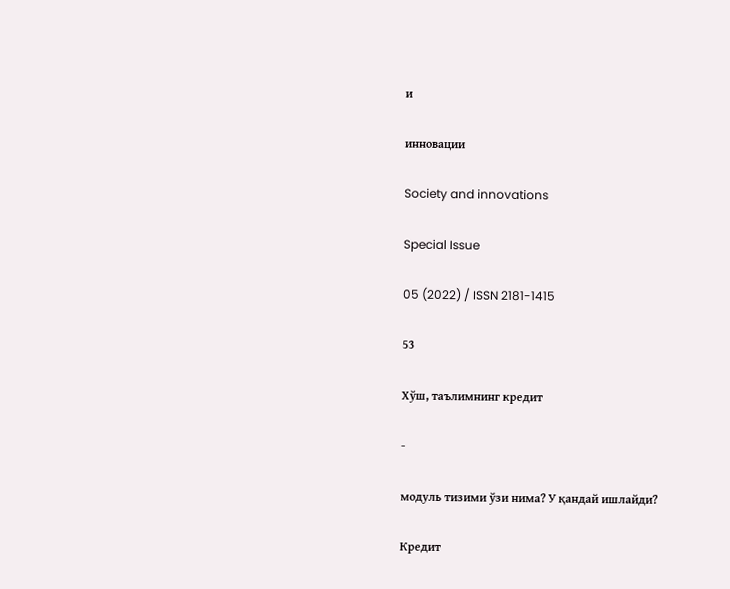и

инновации

Society and innovations

Special Issue

05 (2022) / ISSN 2181-1415

53

Хўш, таълимнинг кредит

-

модуль тизими ўзи нима? У қандай ишлайди?

Кредит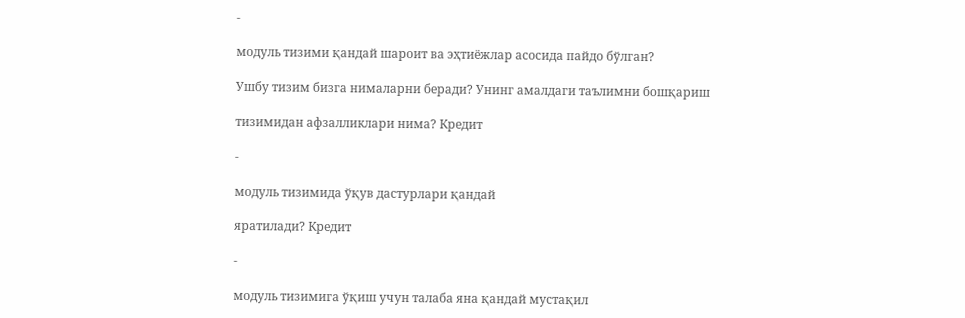-

модуль тизими қандай шароит ва эҳтиёжлар асосида пайдо бўлган?

Ушбу тизим бизга нималарни беради? Унинг амалдаги таълимни бошқариш

тизимидан афзалликлари нима? Кредит

-

модуль тизимида ўқув дастурлари қандай

яратилади? Кредит

-

модуль тизимига ўқиш учун талаба яна қандай мустақил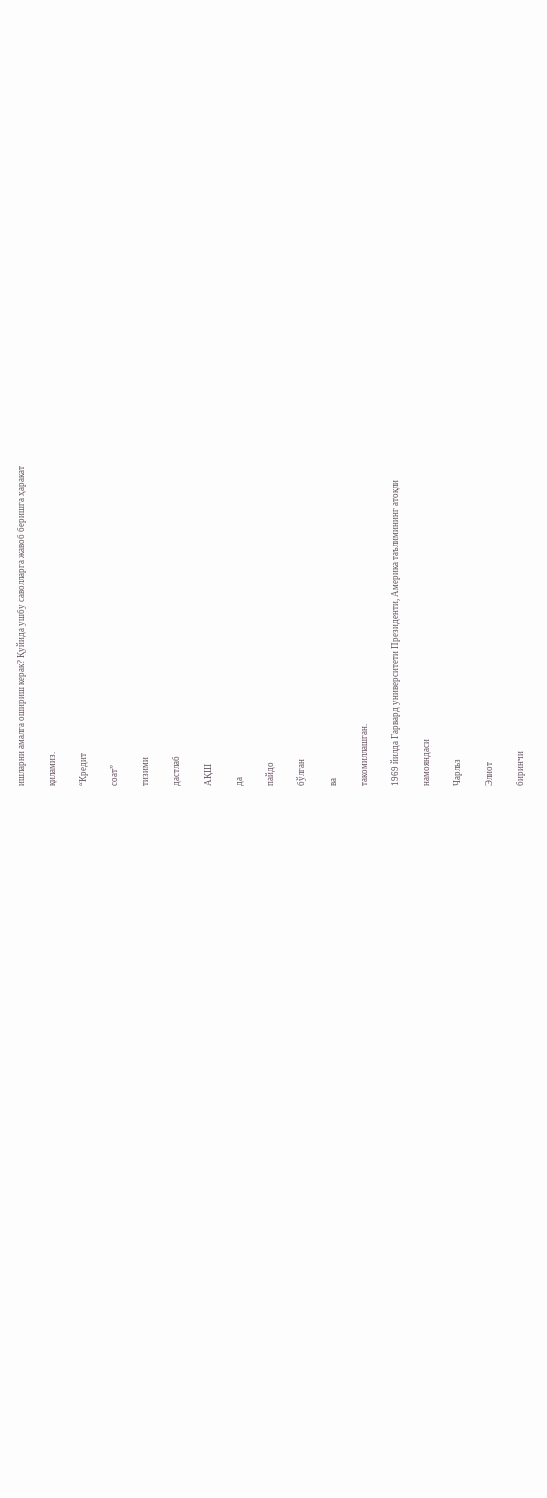ишларни амалга ошириш керак? Қуйида ушбу саволларга жавоб беришга ҳаракат

қиламиз.

“Кредит

соат”

тизими

дастлаб

АҚШ

да

пайдо

бўлган

ва

такомиллашган.

1969 йилда Гарвард университети Президенти, Америка таълимининг атоқли

намояндаси

Чарльз

Элиот

биринчи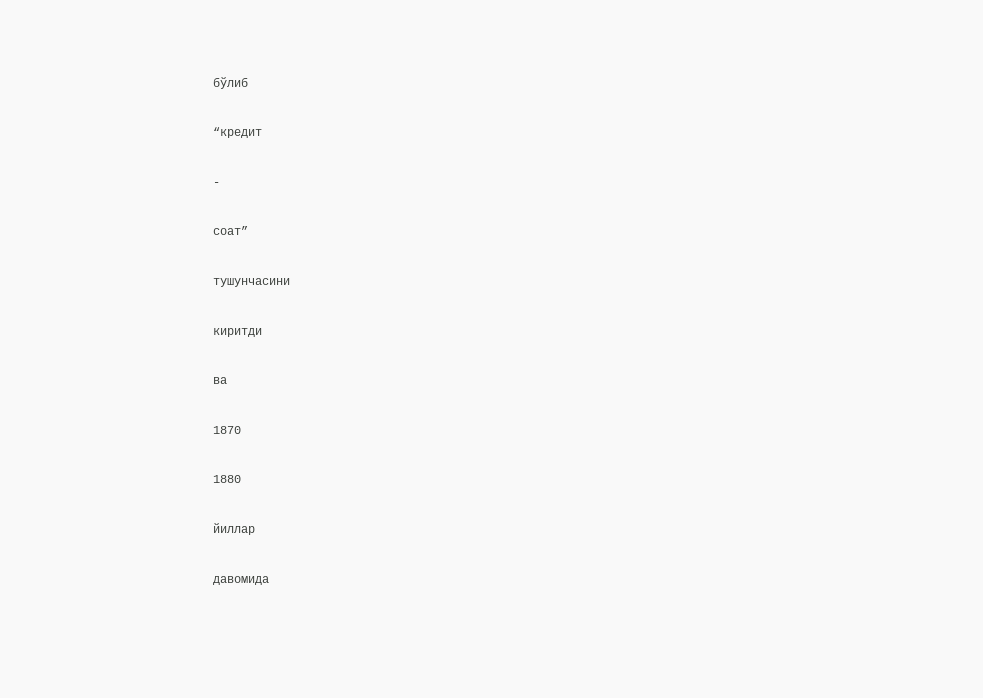бўлиб

“кредит

-

соат”

тушунчасини

киритди

ва

1870

1880

йиллар

давомида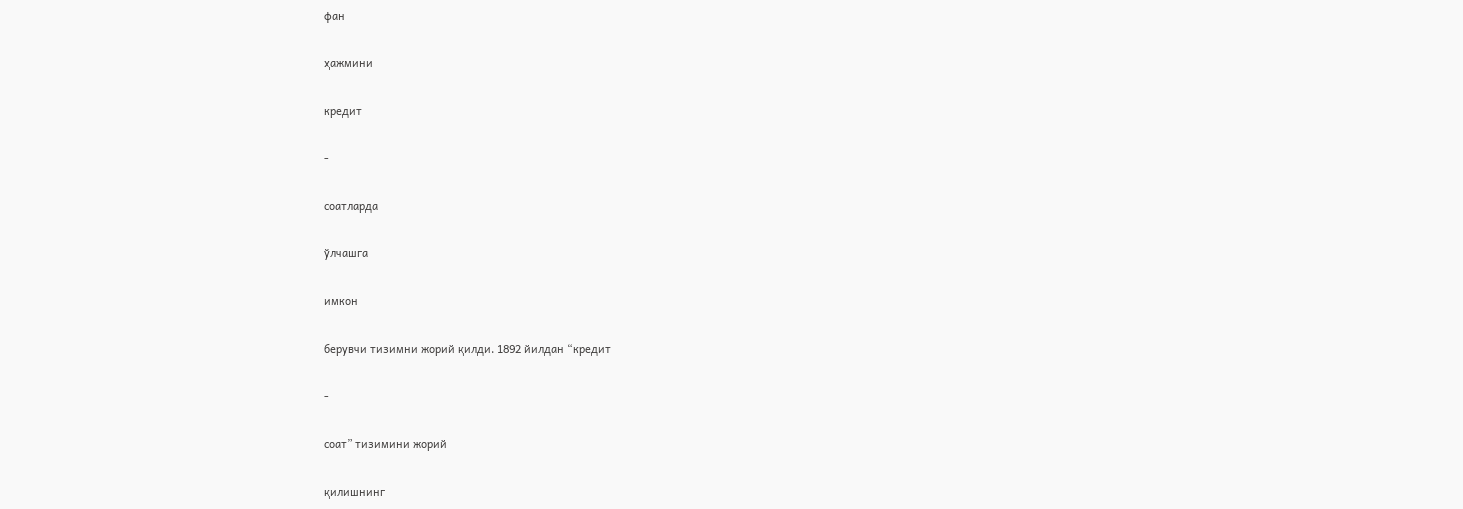фан

ҳажмини

кредит

-

соатларда

ўлчашга

имкон

берувчи тизимни жорий қилди. 1892 йилдан “кредит

-

соат” тизимини жорий

қилишнинг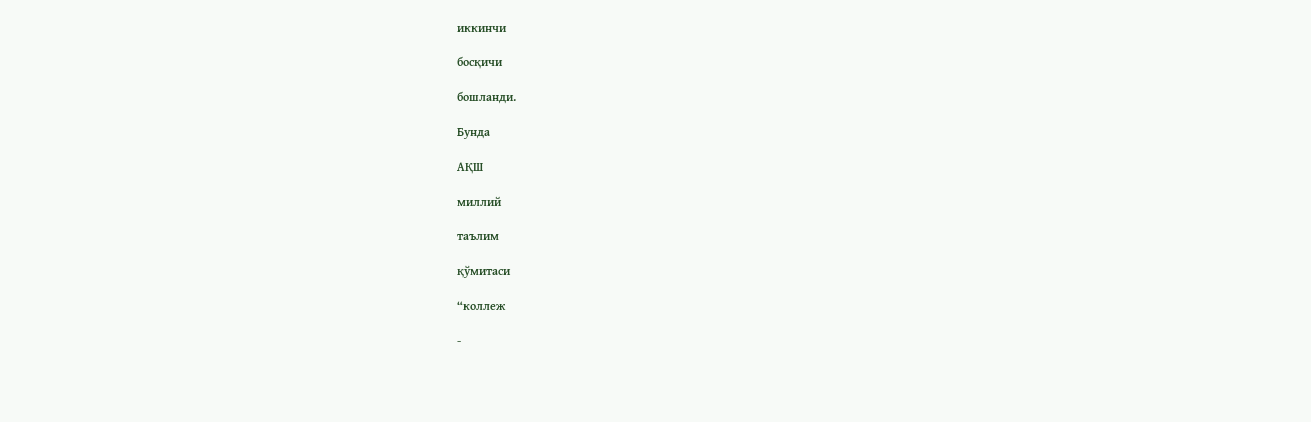иккинчи

босқичи

бошланди.

Бунда

АҚШ

миллий

таълим

қўмитаси

“коллеж

-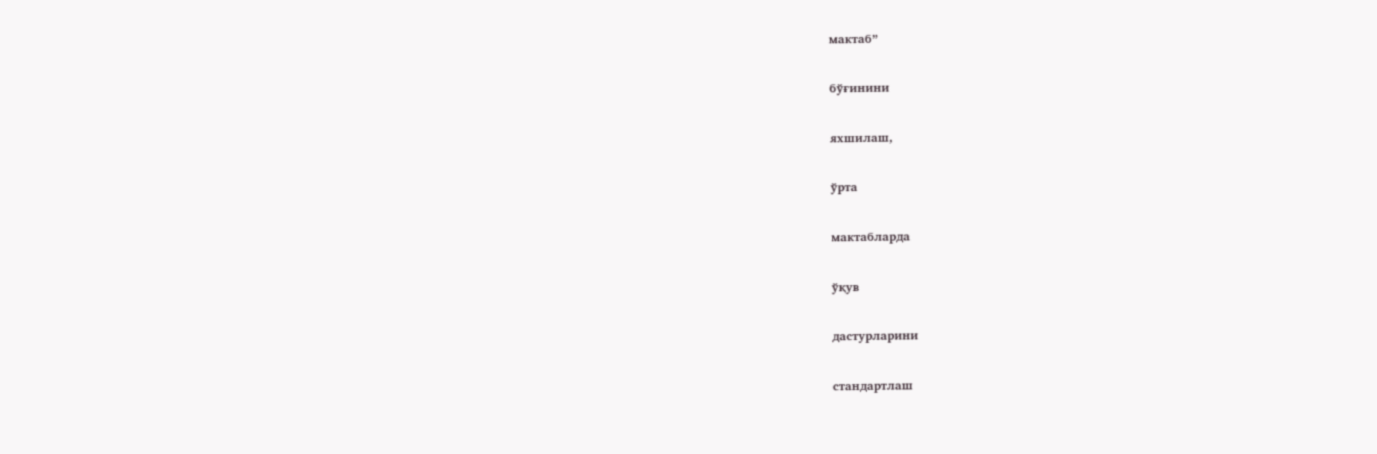мактаб”

бўғинини

яхшилаш,

ўрта

мактабларда

ўқув

дастурларини

стандартлаш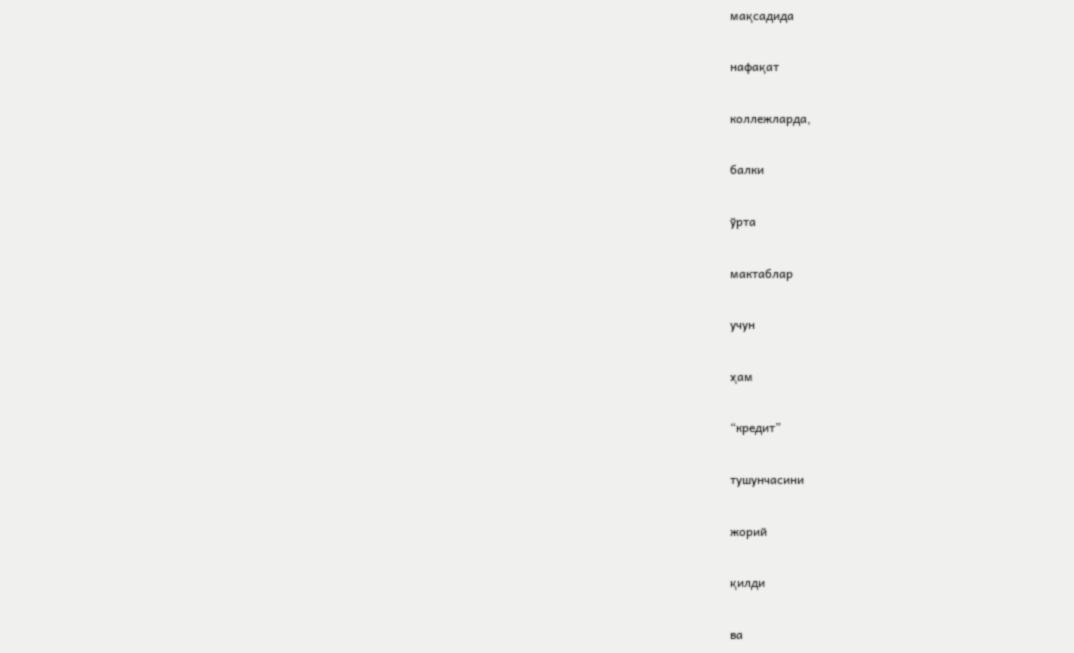мақсадида

нафақат

коллежларда,

балки

ўрта

мактаблар

учун

ҳам

“кредит”

тушунчасини

жорий

қилди

ва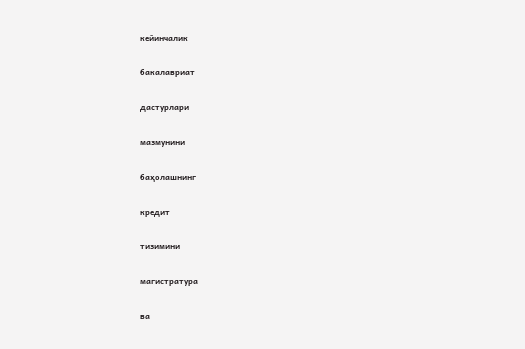кейинчалик

бакалавриат

дастурлари

мазмунини

баҳолашнинг

кредит

тизимини

магистратура

ва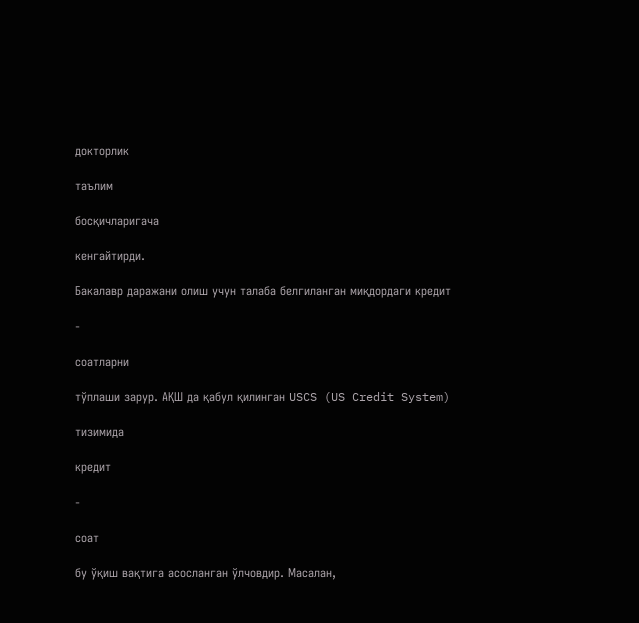докторлик

таълим

босқичларигача

кенгайтирди.

Бакалавр даражани олиш учун талаба белгиланган миқдордаги кредит

-

соатларни

тўплаши зарур. АҚШ да қабул қилинган USCS (US Credit System)

тизимида

кредит

-

соат

бу ўқиш вақтига асосланган ўлчовдир. Масалан,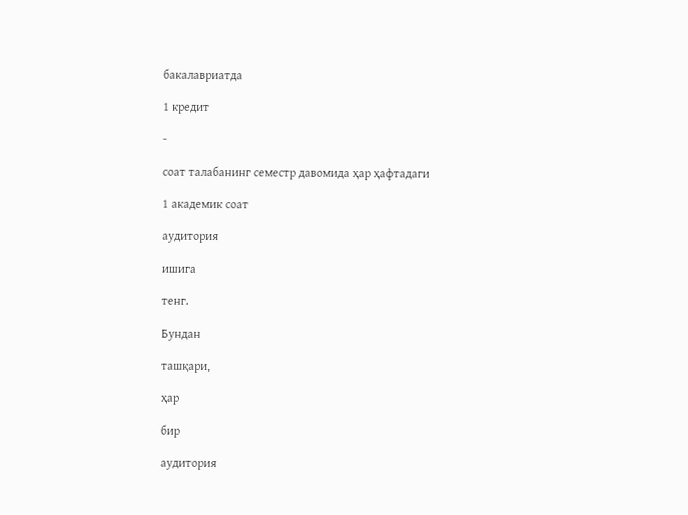бакалавриатда

1 кредит

-

соат талабанинг семестр давомида ҳар ҳафтадаги

1 академик соат

аудитория

ишига

тенг.

Бундан

ташқари,

ҳар

бир

аудитория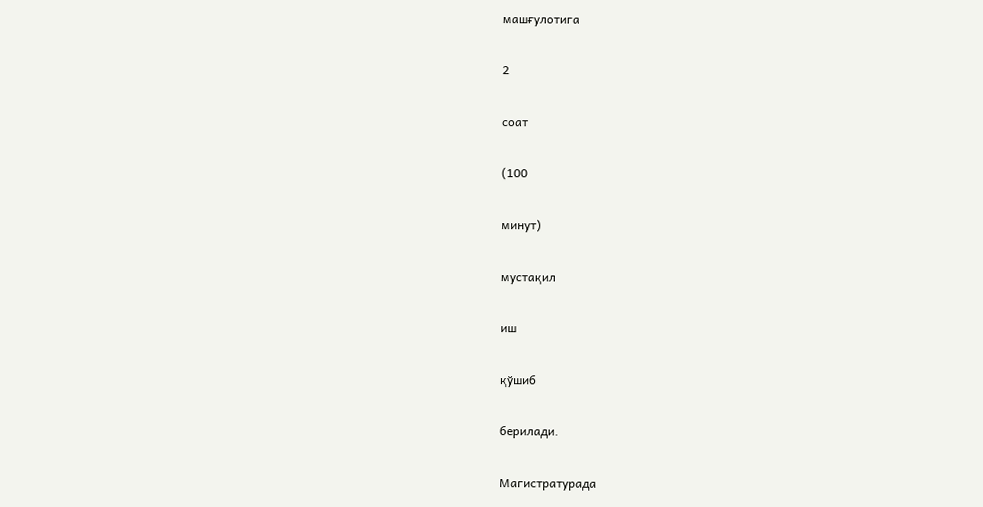машғулотига

2

соат

(100

минут)

мустақил

иш

қўшиб

берилади.

Магистратурада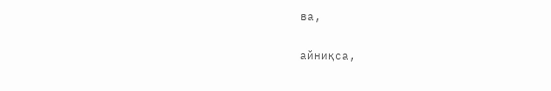ва,

айниқса,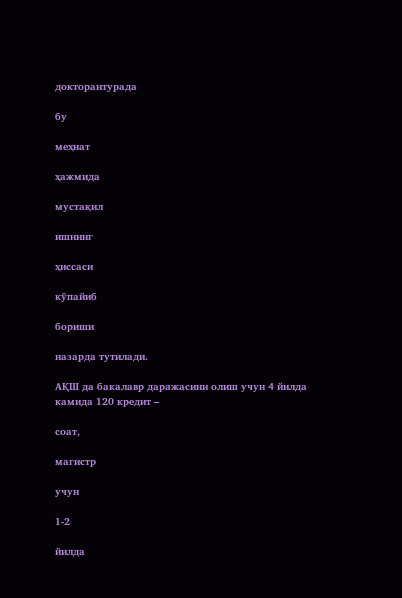докторантурада

бу

меҳнат

ҳажмида

мустақил

ишнинг

ҳиссаси

кўпайиб

бориши

назарда тутилади.

АҚШ да бакалавр даражасини олиш учун 4 йилда камида 120 кредит –

соат,

магистр

учун

1-2

йилда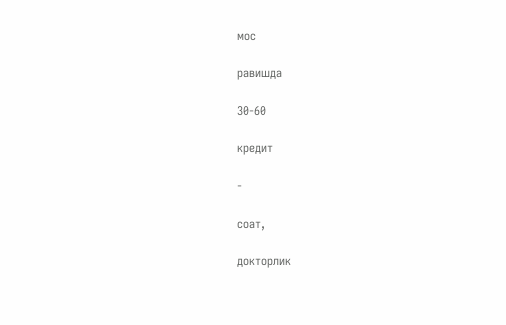мос

равишда

30-60

кредит

-

соат,

докторлик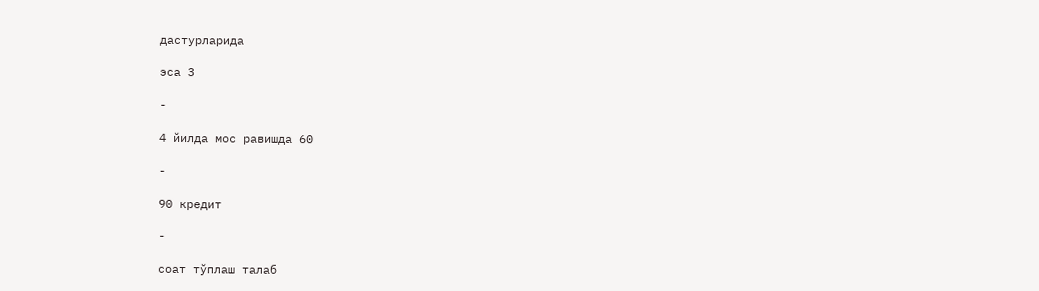дастурларида

эса 3

-

4 йилда мос равишда 60

-

90 кредит

-

соат тўплаш талаб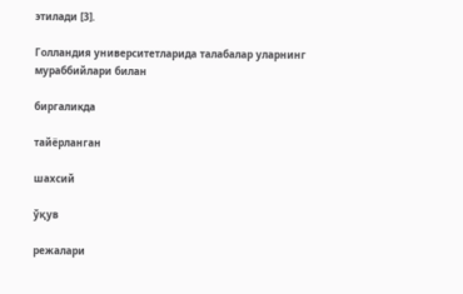этилади [3].

Голландия университетларида талабалар уларнинг мураббийлари билан

биргаликда

тайёрланган

шахсий

ўқув

режалари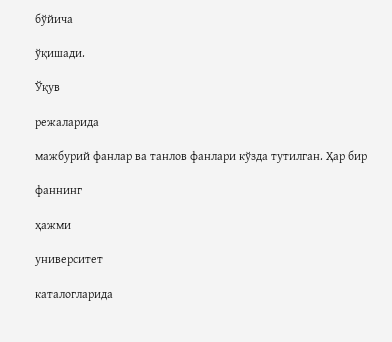бўйича

ўқишади.

Ўқув

режаларида

мажбурий фанлар ва танлов фанлари кўзда тутилган. Ҳар бир

фаннинг

ҳажми

университет

каталогларида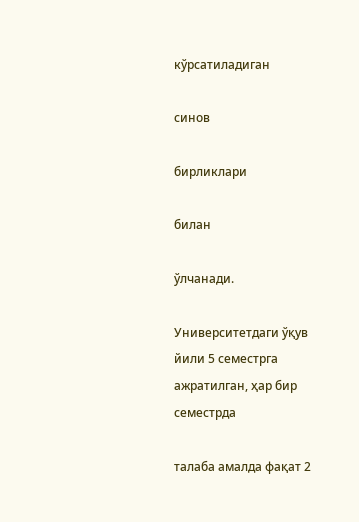кўрсатиладиган

синов

бирликлари

билан

ўлчанади.

Университетдаги ўқув йили 5 семестрга ажратилган, ҳар бир семестрда

талаба амалда фақат 2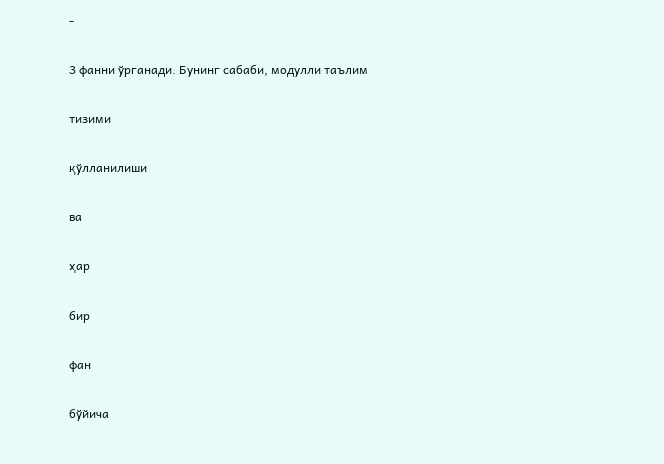-

3 фанни ўрганади. Бунинг сабаби, модулли таълим

тизими

қўлланилиши

ва

ҳар

бир

фан

бўйича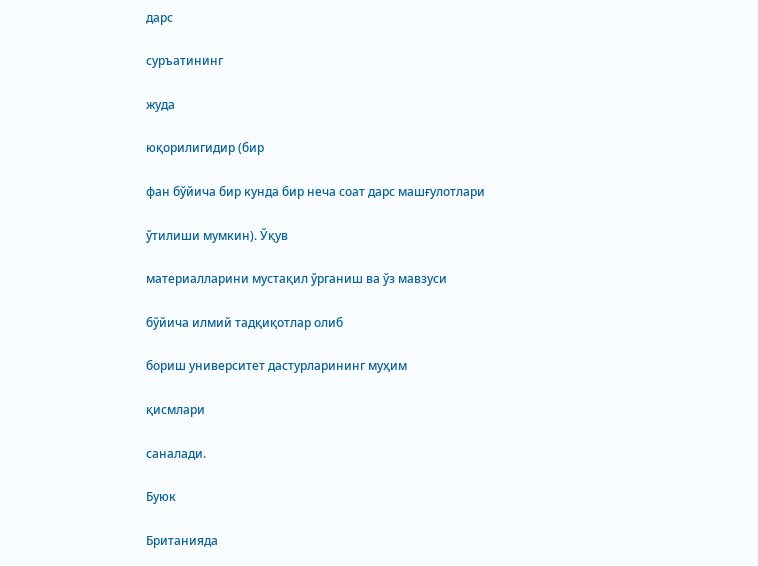дарс

суръатининг

жуда

юқорилигидир (бир

фан бўйича бир кунда бир неча соат дарс машғулотлари

ўтилиши мумкин). Ўқув

материалларини мустақил ўрганиш ва ўз мавзуси

бўйича илмий тадқиқотлар олиб

бориш университет дастурларининг муҳим

қисмлари

саналади.

Буюк

Британияда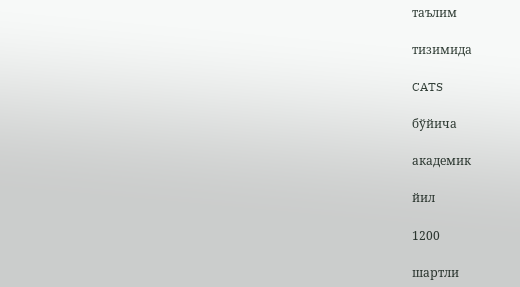таълим

тизимида

CATS

бўйича

академик

йил

1200

шартли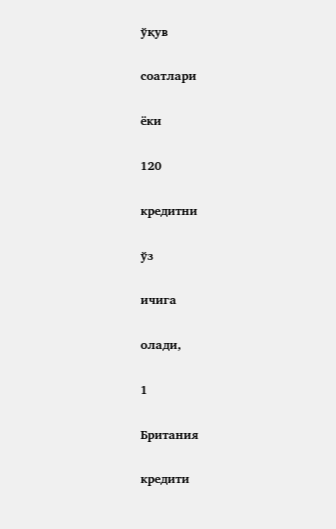ўқув

соатлари

ёки

120

кредитни

ўз

ичига

олади,

1

Британия

кредити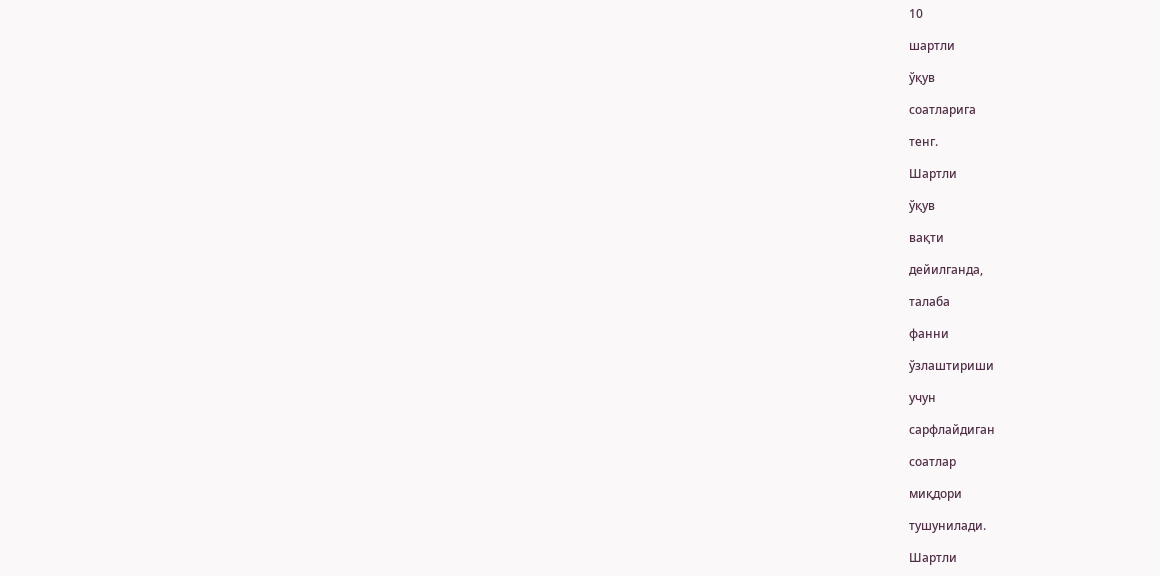10

шартли

ўқув

соатларига

тенг.

Шартли

ўқув

вақти

дейилганда,

талаба

фанни

ўзлаштириши

учун

сарфлайдиган

соатлар

миқдори

тушунилади.

Шартли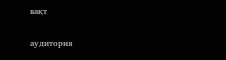вақт

аудитория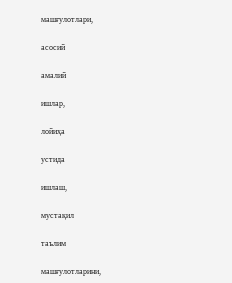машғулотлари,

асосий

амалий

ишлар,

лойиҳа

устида

ишлаш,

мустақил

таълим

машғулотларини,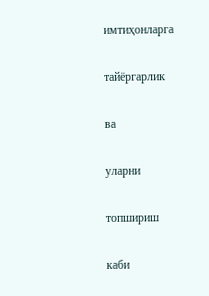имтиҳонларга

тайёргарлик

ва

уларни

топшириш

каби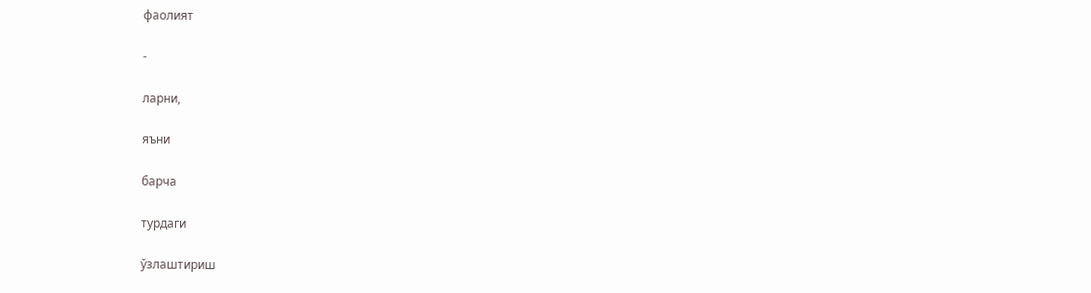фаолият

-

ларни,

яъни

барча

турдаги

ўзлаштириш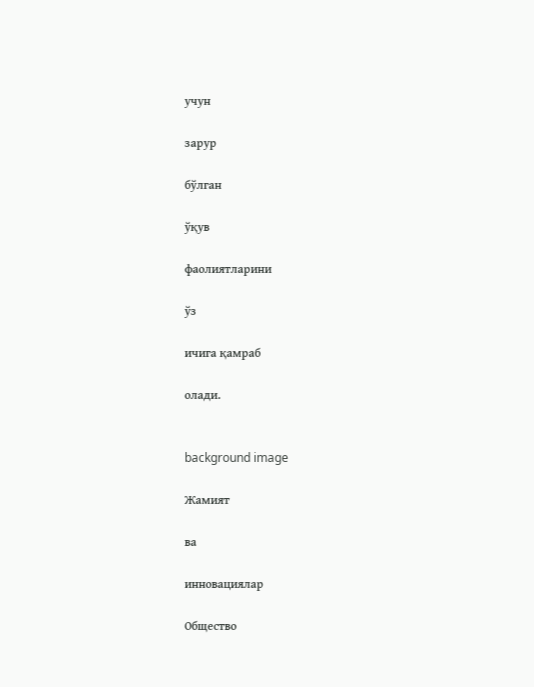учун

зарур

бўлган

ўқув

фаолиятларини

ўз

ичига қамраб

олади.


background image

Жамият

ва

инновациялар

Общество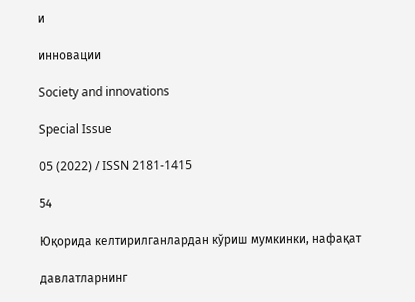и

инновации

Society and innovations

Special Issue

05 (2022) / ISSN 2181-1415

54

Юқорида келтирилганлардан кўриш мумкинки, нафақат

давлатларнинг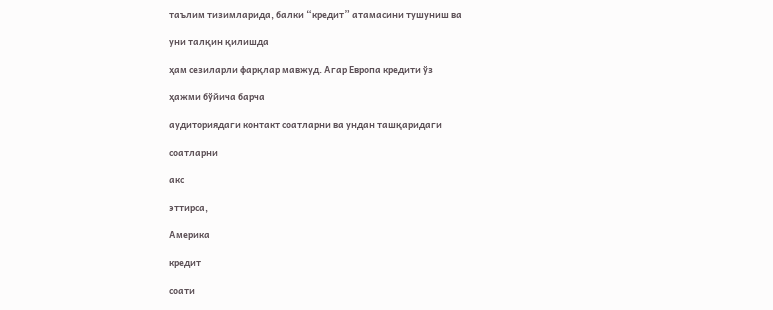таълим тизимларида, балки “кредит” атамасини тушуниш ва

уни талқин қилишда

ҳам сезиларли фарқлар мавжуд. Агар Европа кредити ўз

ҳажми бўйича барча

аудиториядаги контакт соатларни ва ундан ташқаридаги

соатларни

акс

эттирса,

Америка

кредит

соати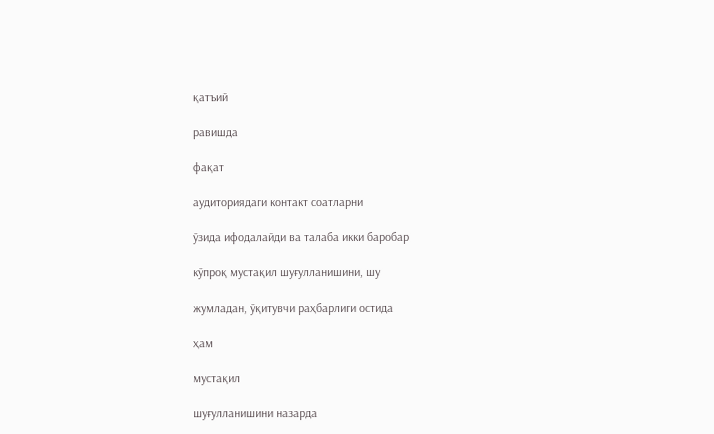қатъий

равишда

фақат

аудиториядаги контакт соатларни

ўзида ифодалайди ва талаба икки баробар

кўпроқ мустақил шуғулланишини, шу

жумладан, ўқитувчи раҳбарлиги остида

ҳам

мустақил

шуғулланишини назарда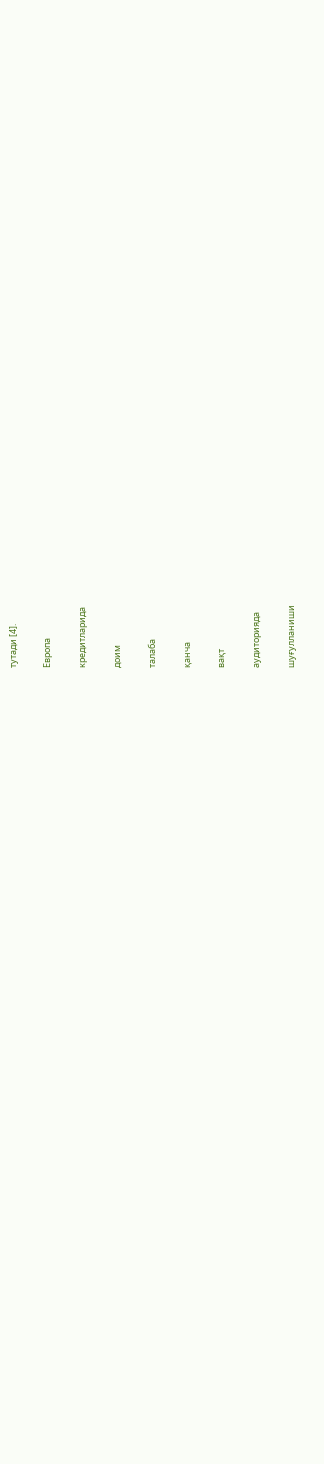тутади [4].

Европа

кредитларида

доим

талаба

қанча

вақт

аудиторияда

шуғулланиши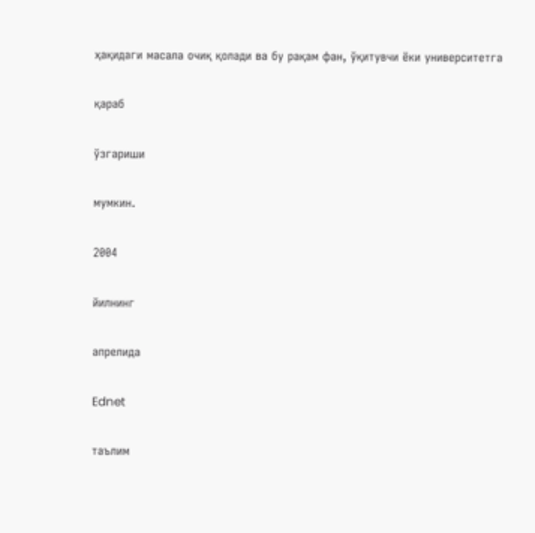ҳақидаги масала очиқ қолади ва бу рақам фан, ўқитувчи ёки университетга

қараб

ўзгариши

мумкин.

2004

йилнинг

апрелида

Ednet

таълим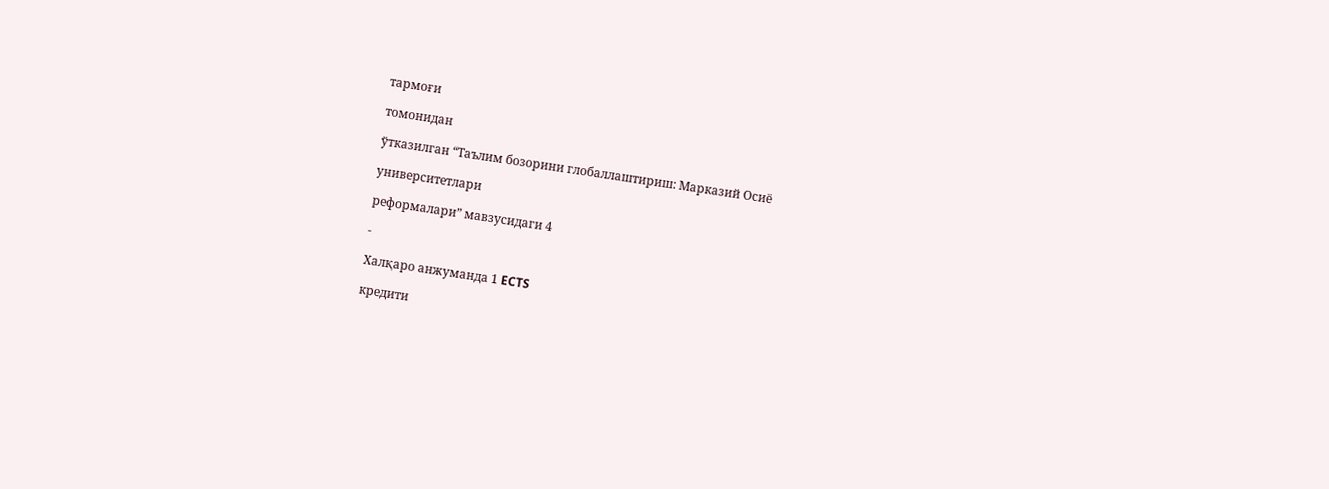тармоғи

томонидан

ўтказилган “Таълим бозорини глобаллаштириш: Марказий Осиё

университетлари

реформалари” мавзусидаги 4

-

Халқаро анжуманда 1 ECTS

кредити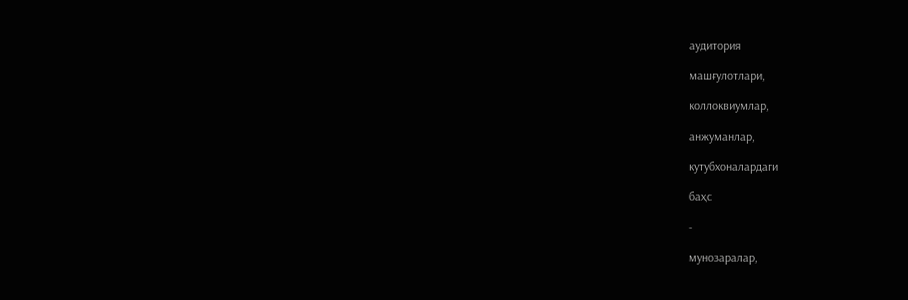аудитория

машғулотлари,

коллоквиумлар,

анжуманлар,

кутубхоналардаги

баҳс

-

мунозаралар,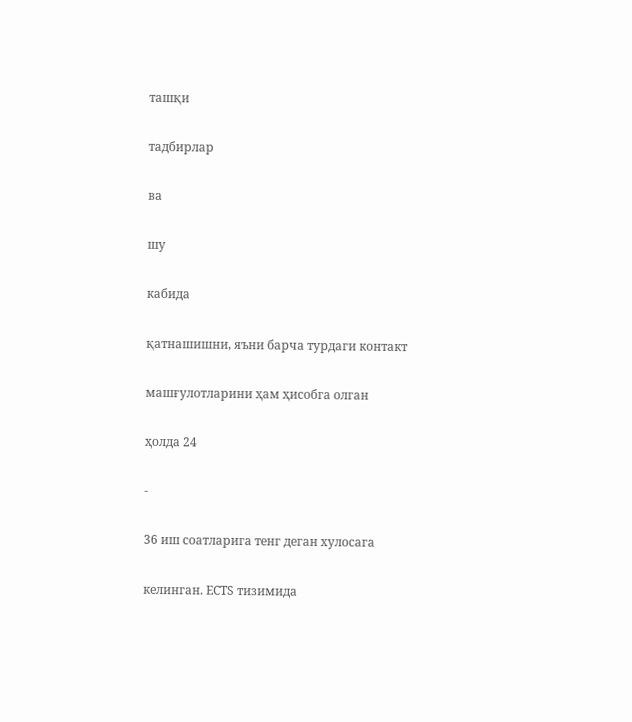ташқи

тадбирлар

ва

шу

кабида

қатнашишни, яъни барча турдаги контакт

машғулотларини ҳам ҳисобга олган

ҳолда 24

-

36 иш соатларига тенг деган хулосага

келинган. ECTS тизимида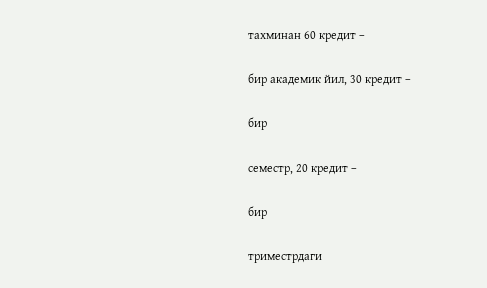тахминан 60 кредит –

бир академик йил, 30 кредит –

бир

семестр, 20 кредит –

бир

триместрдаги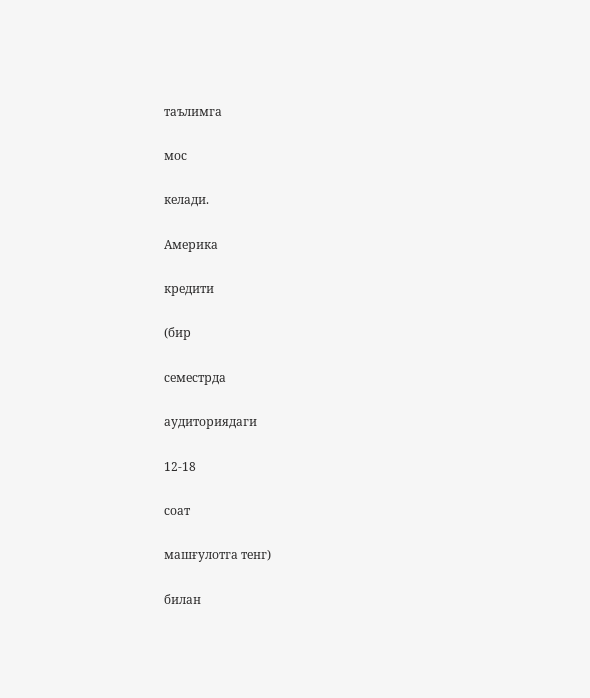таълимга

мос

келади.

Америка

кредити

(бир

семестрда

аудиториядаги

12-18

соат

машғулотга тенг)

билан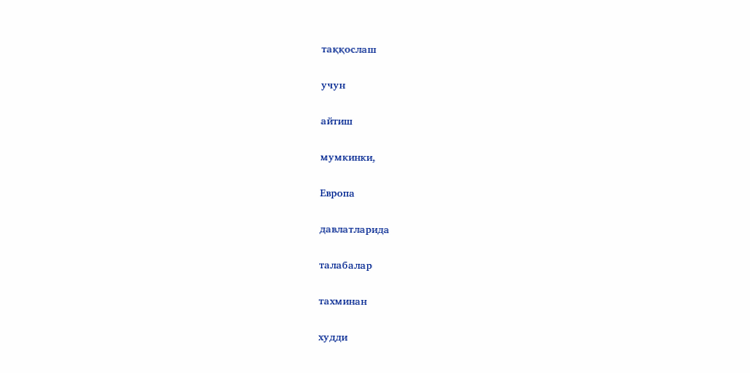таққослаш

учун

айтиш

мумкинки,

Европа

давлатларида

талабалар

тахминан

худди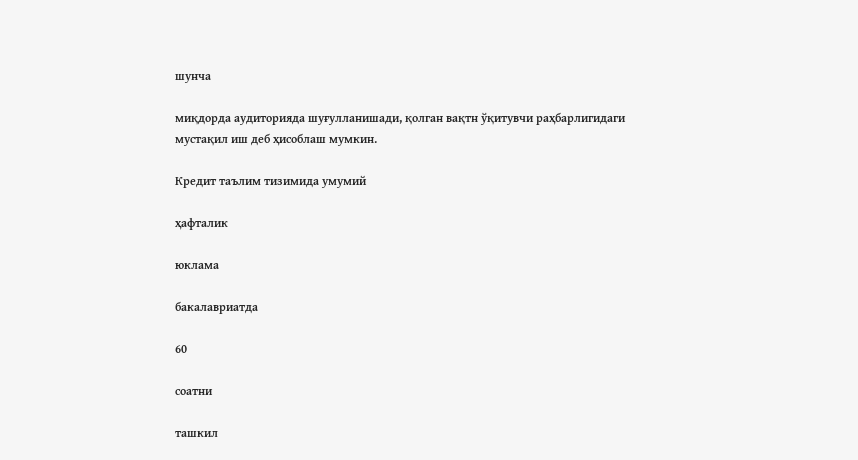шунча

миқдорда аудиторияда шуғулланишади, қолган вақтн ўқитувчи раҳбарлигидаги
мустақил иш деб ҳисоблаш мумкин.

Кредит таълим тизимида умумий

ҳафталик

юклама

бакалавриатда

60

соатни

ташкил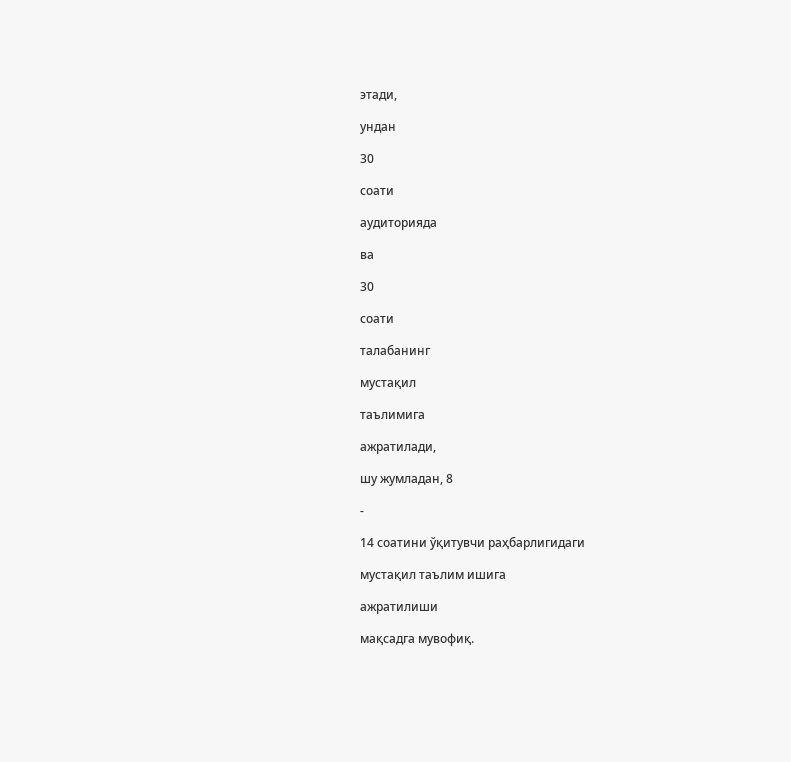этади,

ундан

30

соати

аудиторияда

ва

30

соати

талабанинг

мустақил

таълимига

ажратилади,

шу жумладан, 8

-

14 соатини ўқитувчи раҳбарлигидаги

мустақил таълим ишига

ажратилиши

мақсадга мувофиқ.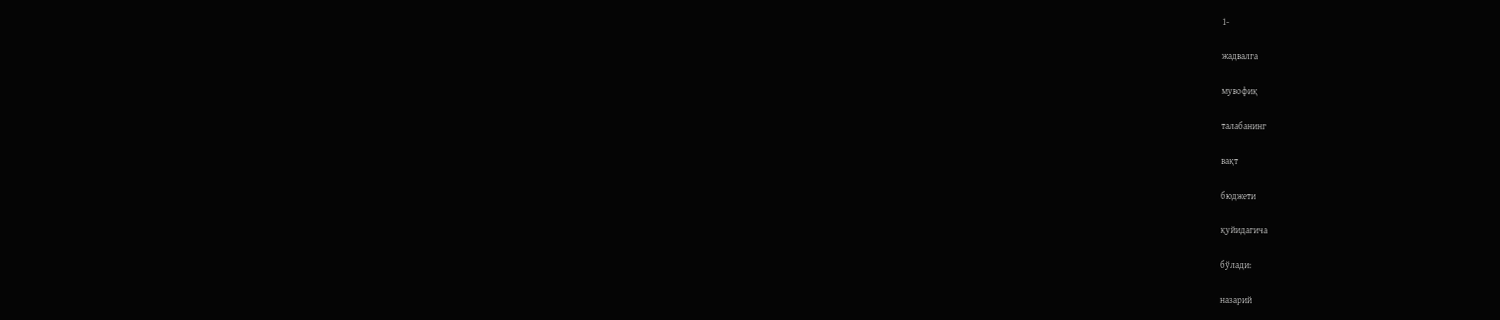1-

жадвалга

мувофиқ

талабанинг

вақт

бюджети

қуйидагича

бўлади:

назарий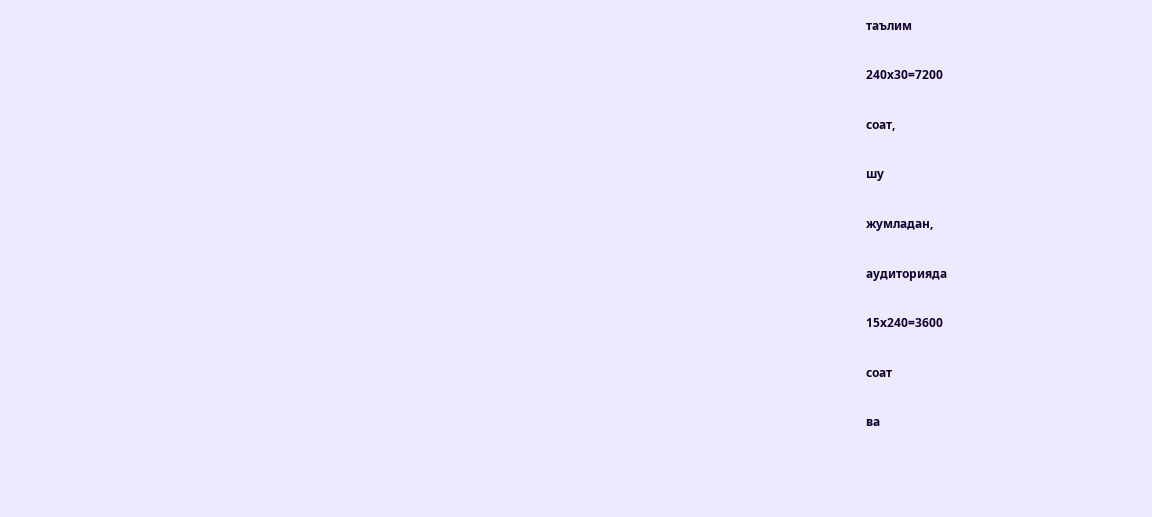таълим

240х30=7200

соат,

шу

жумладан,

аудиторияда

15х240=3600

соат

ва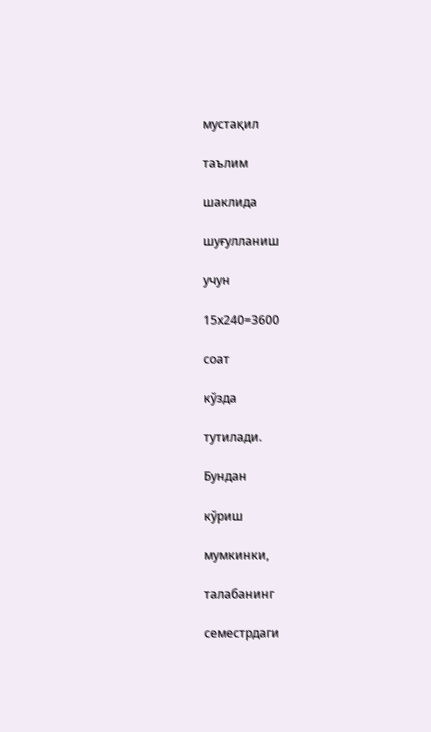мустақил

таълим

шаклида

шуғулланиш

учун

15х240=3600

соат

кўзда

тутилади.

Бундан

кўриш

мумкинки,

талабанинг

семестрдаги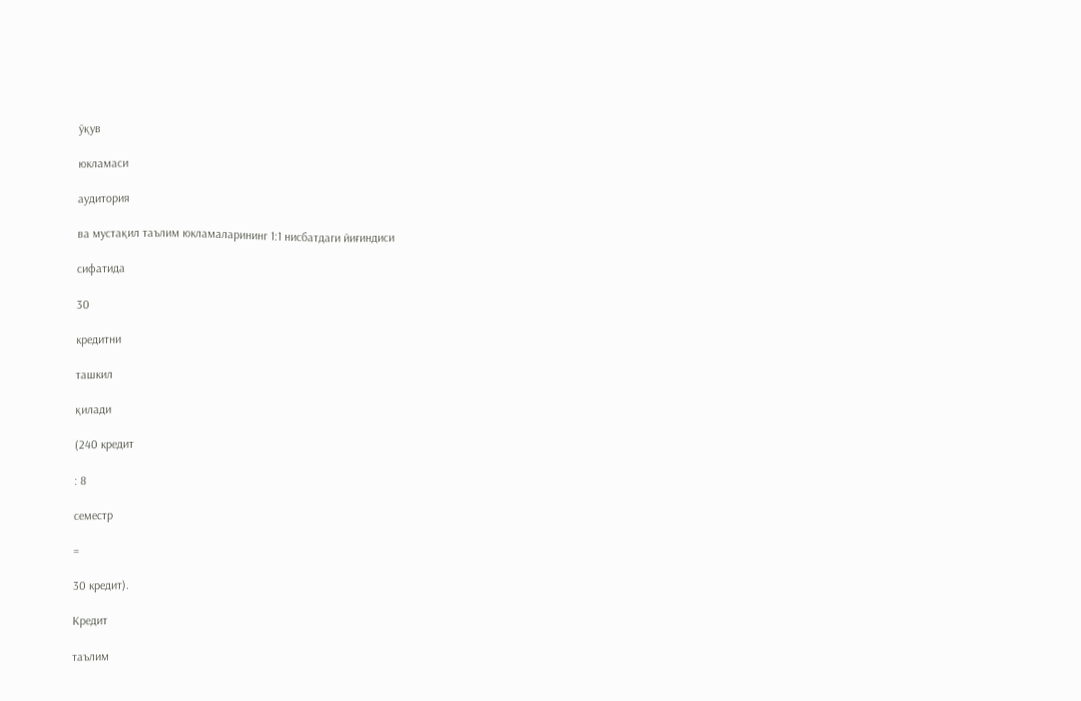ўқув

юкламаси

аудитория

ва мустақил таълим юкламаларининг 1:1 нисбатдаги йиғиндиси

сифатида

30

кредитни

ташкил

қилади

(240 кредит

: 8

семестр

=

30 кредит).

Кредит

таълим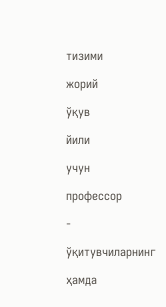тизими

жорий

ўқув

йили

учун

профессор

-

ўқитувчиларнинг

ҳамда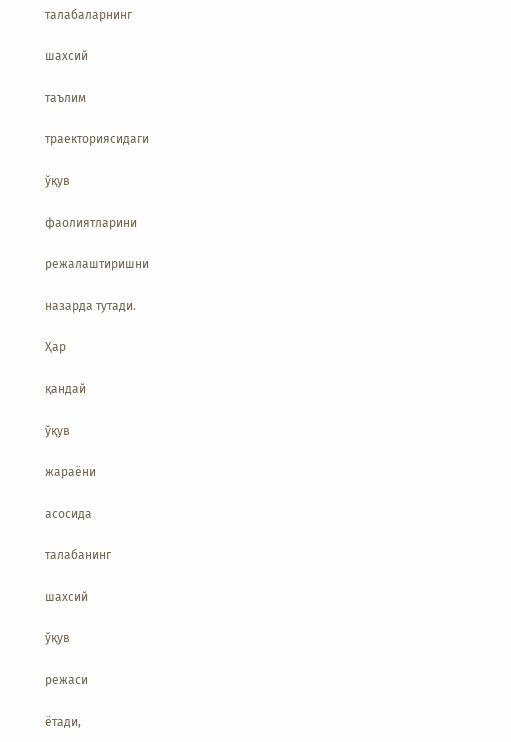талабаларнинг

шахсий

таълим

траекториясидаги

ўқув

фаолиятларини

режалаштиришни

назарда тутади.

Ҳар

қандай

ўқув

жараёни

асосида

талабанинг

шахсий

ўқув

режаси

ётади,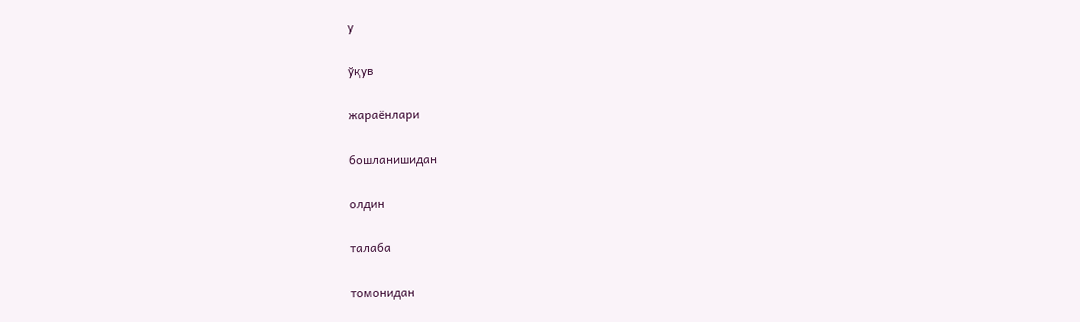у

ўқув

жараёнлари

бошланишидан

олдин

талаба

томонидан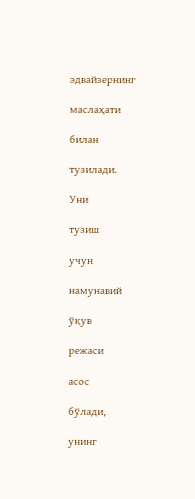эдвайзернинг

маслаҳати

билан

тузилади.

Уни

тузиш

учун

намунавий

ўқув

режаси

асос

бўлади,

унинг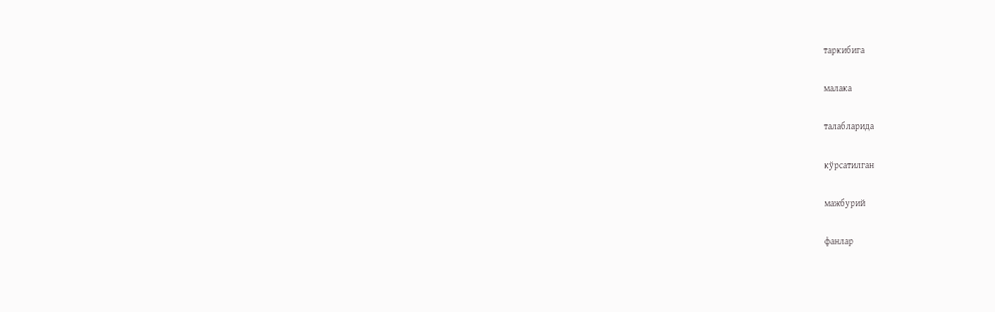таркибига

малака

талабларида

кўрсатилган

мажбурий

фанлар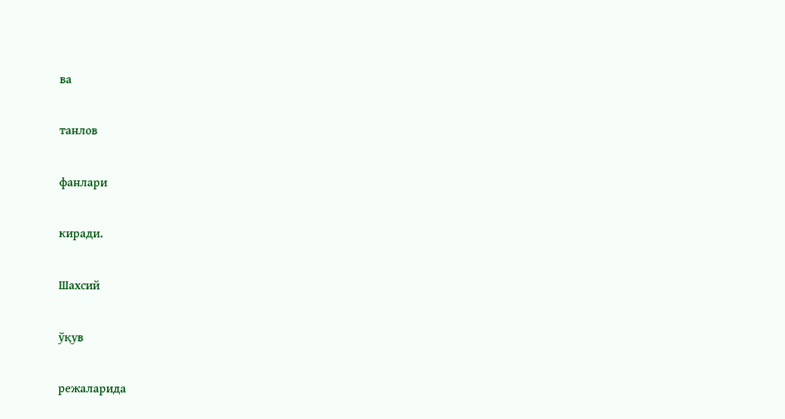ва

танлов

фанлари

киради.

Шахсий

ўқув

режаларида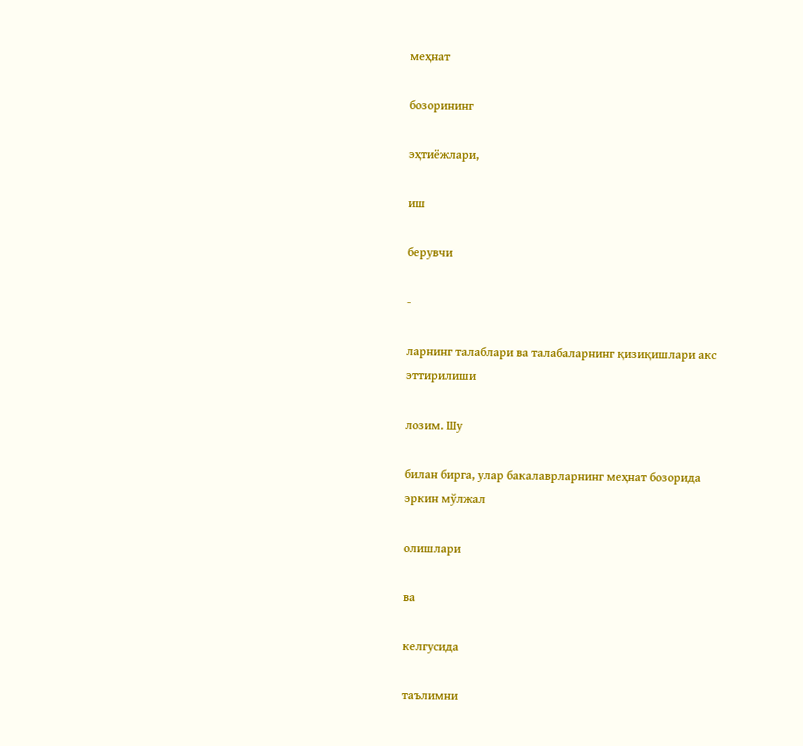меҳнат

бозорининг

эҳтиёжлари,

иш

берувчи

-

ларнинг талаблари ва талабаларнинг қизиқишлари акс эттирилиши

лозим. Шу

билан бирга, улар бакалаврларнинг меҳнат бозорида эркин мўлжал

олишлари

ва

келгусида

таълимни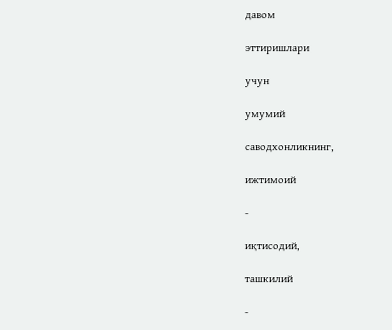давом

эттиришлари

учун

умумий

саводхонликнинг,

ижтимоий

-

иқтисодий,

ташкилий

-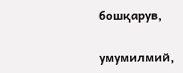бошқарув,

умумилмий,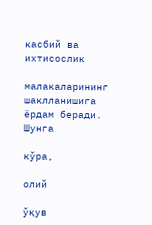касбий ва ихтисослик

малакаларининг шаклланишига ёрдам беради. Шунга

кўра,

олий

ўқув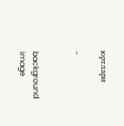юртлари

-


background image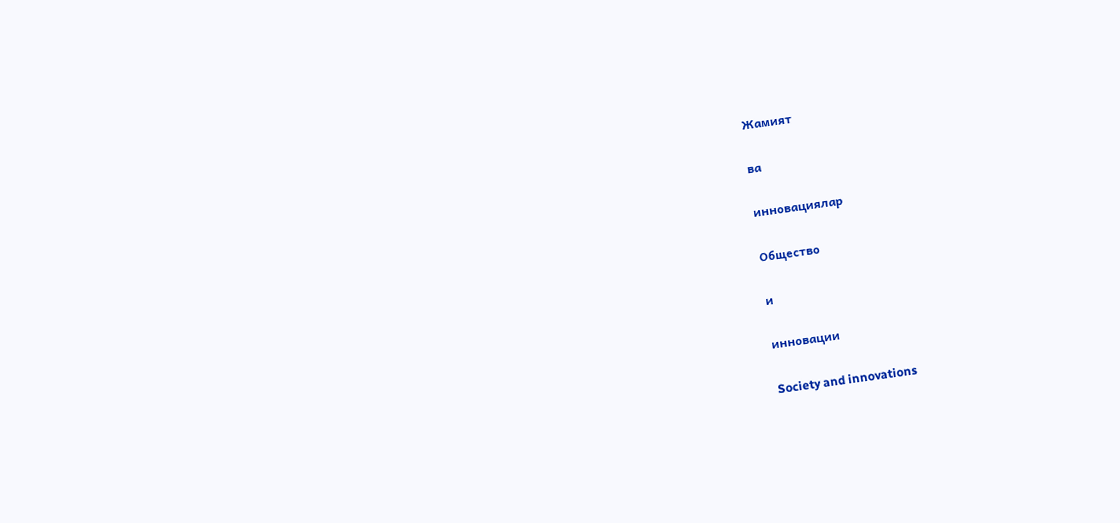Жамият

ва

инновациялар

Общество

и

инновации

Society and innovations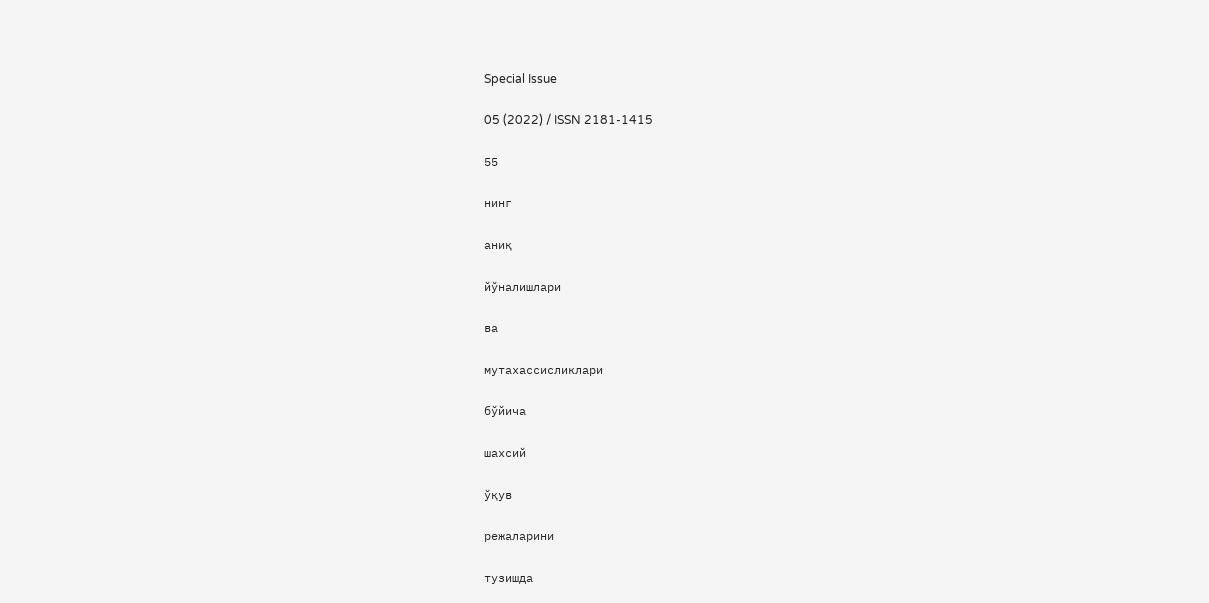Special Issue

05 (2022) / ISSN 2181-1415

55

нинг

аниқ

йўналишлари

ва

мутахассисликлари

бўйича

шахсий

ўқув

режаларини

тузишда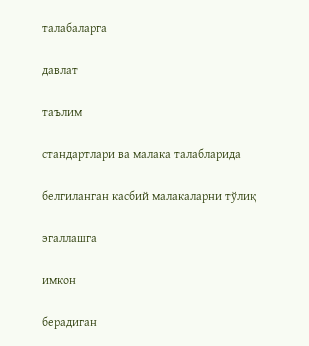талабаларга

давлат

таълим

стандартлари ва малака талабларида

белгиланган касбий малакаларни тўлиқ

эгаллашга

имкон

берадиган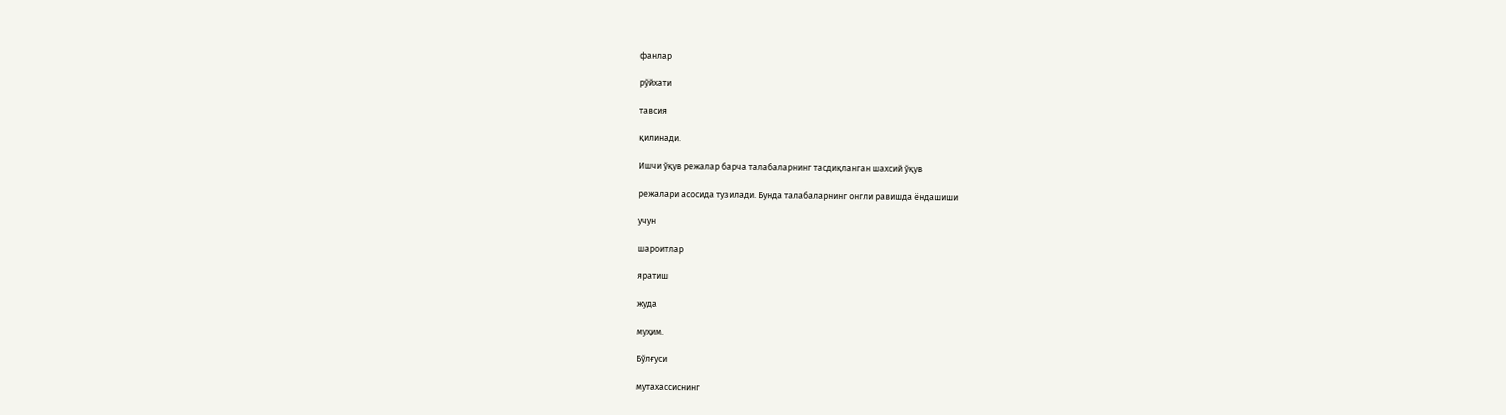фанлар

рўйхати

тавсия

қилинади.

Ишчи ўқув режалар барча талабаларнинг тасдиқланган шахсий ўқув

режалари асосида тузилади. Бунда талабаларнинг онгли равишда ёндашиши

учун

шароитлар

яратиш

жуда

муҳим.

Бўлғуси

мутахассиснинг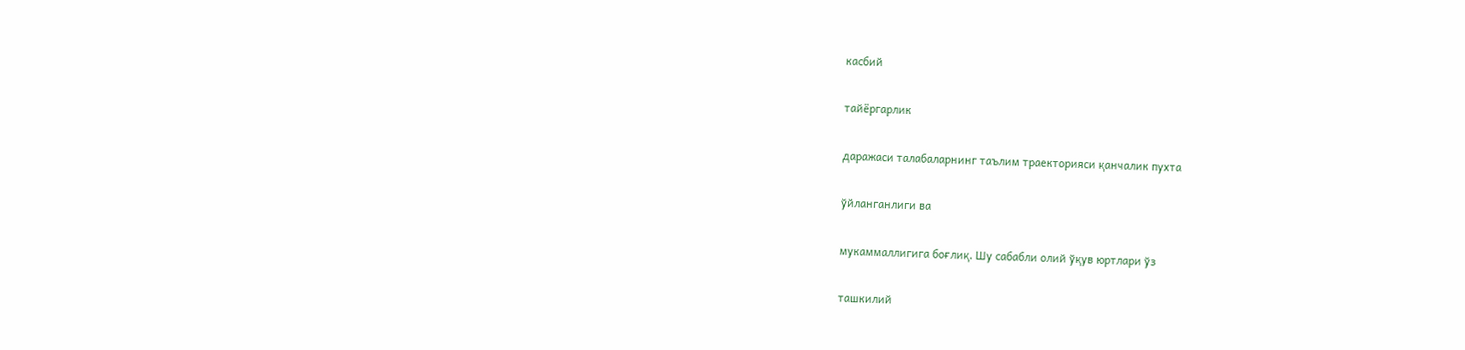касбий

тайёргарлик

даражаси талабаларнинг таълим траекторияси қанчалик пухта

ўйланганлиги ва

мукаммаллигига боғлиқ. Шу сабабли олий ўқув юртлари ўз

ташкилий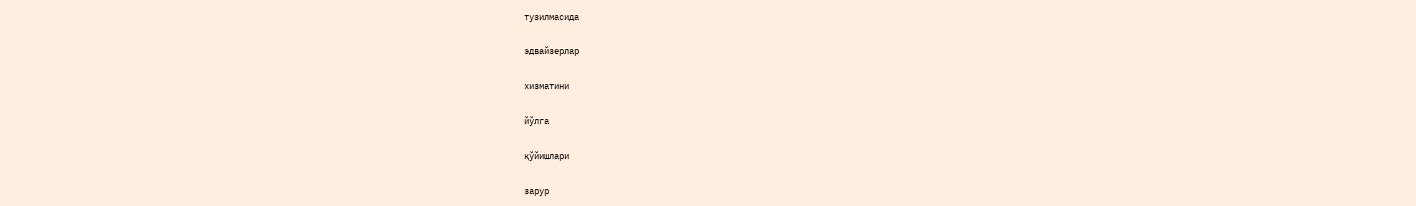тузилмасида

эдвайзерлар

хизматини

йўлга

қўйишлари

зарур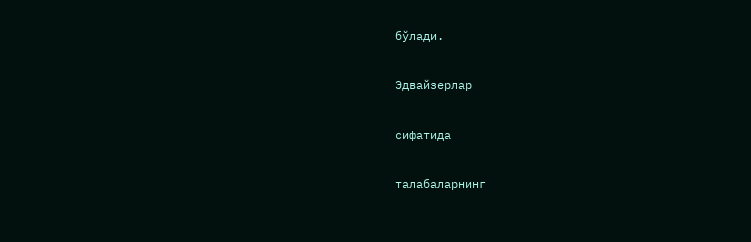бўлади.

Эдвайзерлар

сифатида

талабаларнинг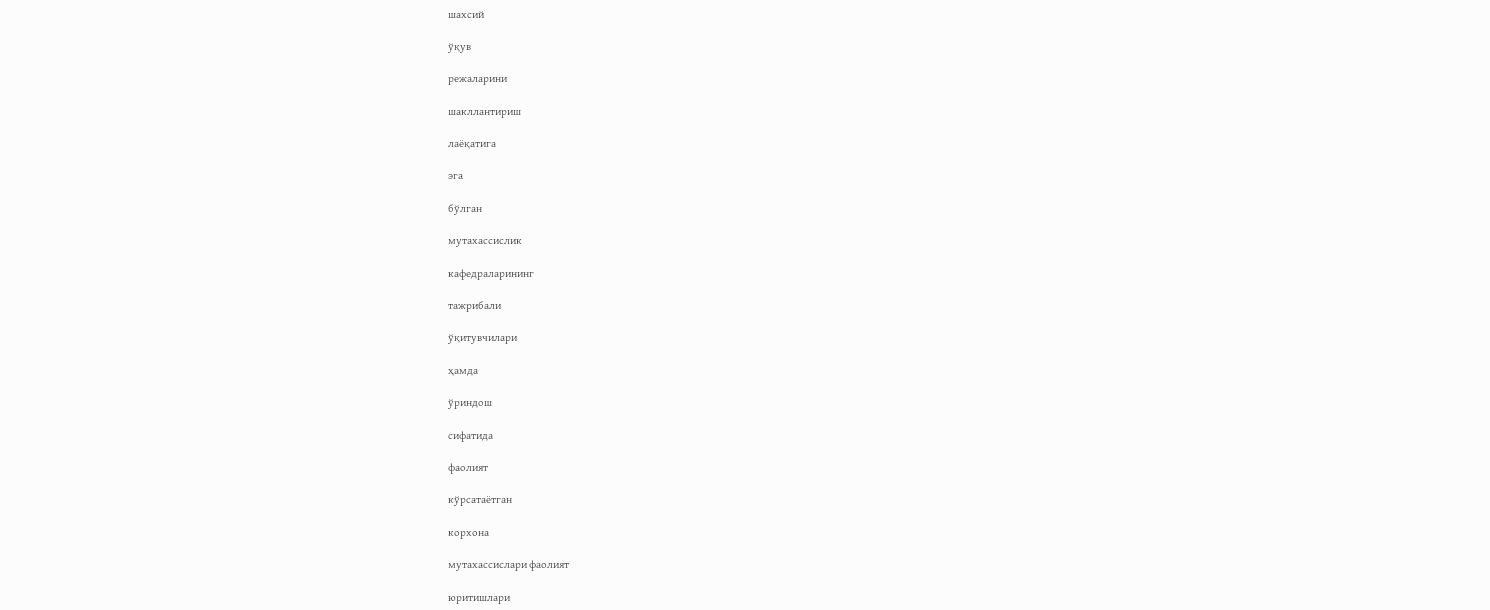шахсий

ўқув

режаларини

шакллантириш

лаёқатига

эга

бўлган

мутахассислик

кафедраларининг

тажрибали

ўқитувчилари

ҳамда

ўриндош

сифатида

фаолият

кўрсатаётган

корхона

мутахассислари фаолият

юритишлари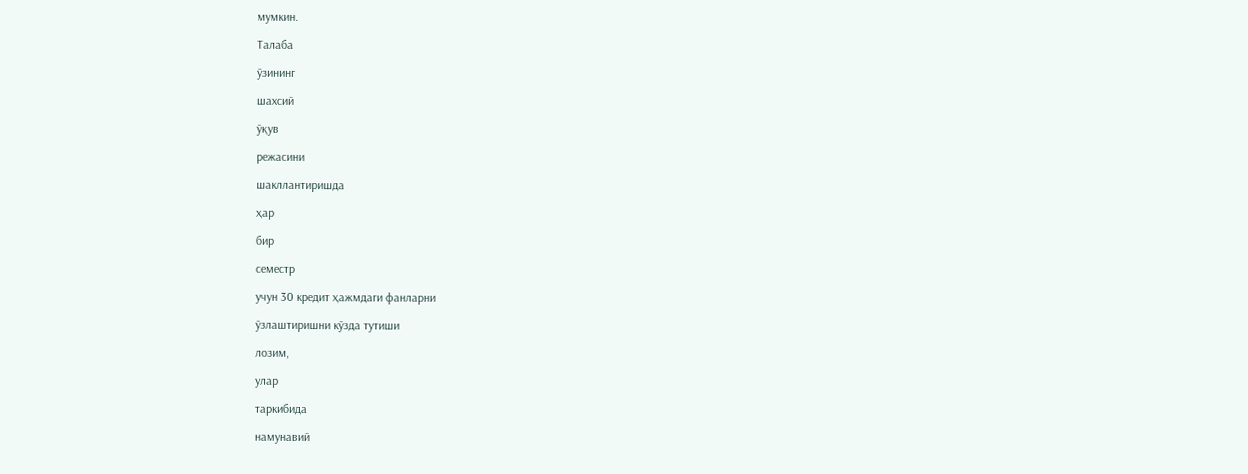мумкин.

Талаба

ўзининг

шахсий

ўқув

режасини

шакллантиришда

ҳар

бир

семестр

учун 30 кредит ҳажмдаги фанларни

ўзлаштиришни кўзда тутиши

лозим,

улар

таркибида

намунавий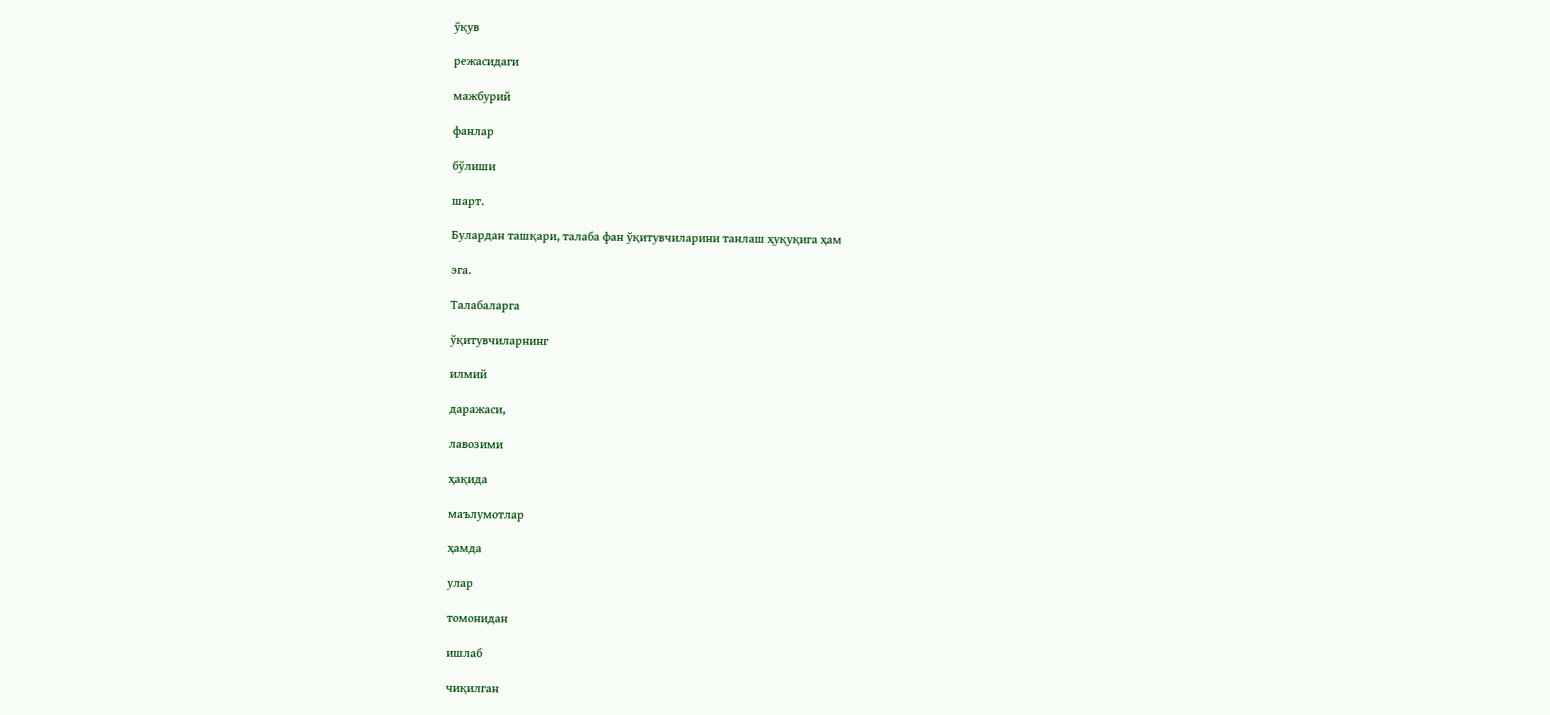ўқув

режасидаги

мажбурий

фанлар

бўлиши

шарт.

Булардан ташқари, талаба фан ўқитувчиларини танлаш ҳуқуқига ҳам

эга.

Талабаларга

ўқитувчиларнинг

илмий

даражаси,

лавозими

ҳақида

маълумотлар

ҳамда

улар

томонидан

ишлаб

чиқилган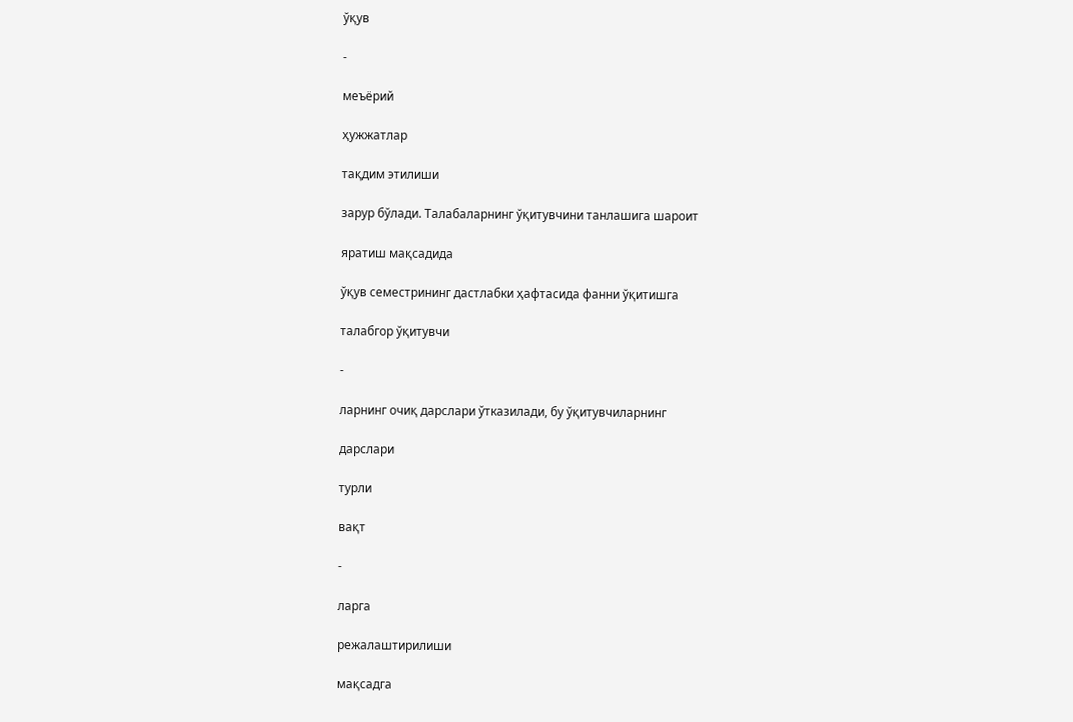ўқув

-

меъёрий

ҳужжатлар

тақдим этилиши

зарур бўлади. Талабаларнинг ўқитувчини танлашига шароит

яратиш мақсадида

ўқув семестрининг дастлабки ҳафтасида фанни ўқитишга

талабгор ўқитувчи

-

ларнинг очиқ дарслари ўтказилади, бу ўқитувчиларнинг

дарслари

турли

вақт

-

ларга

режалаштирилиши

мақсадга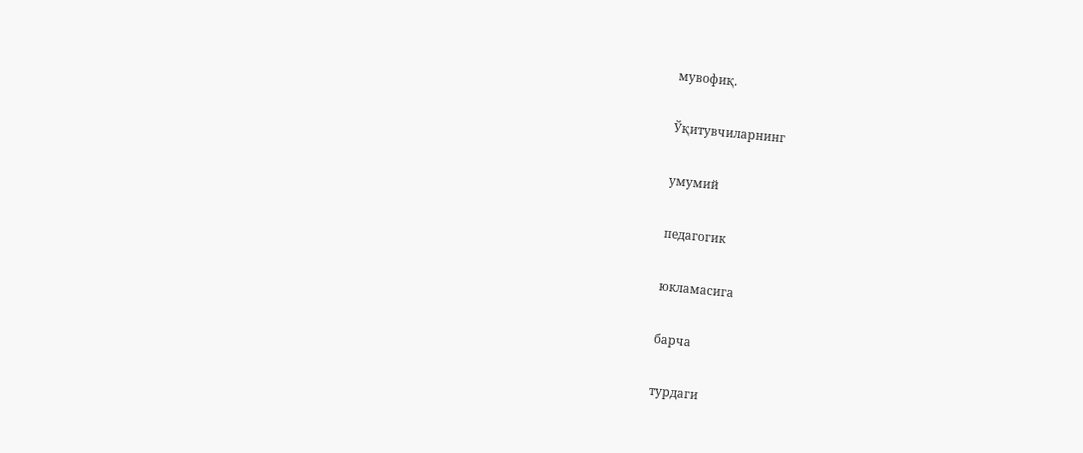мувофиқ.

Ўқитувчиларнинг

умумий

педагогик

юкламасига

барча

турдаги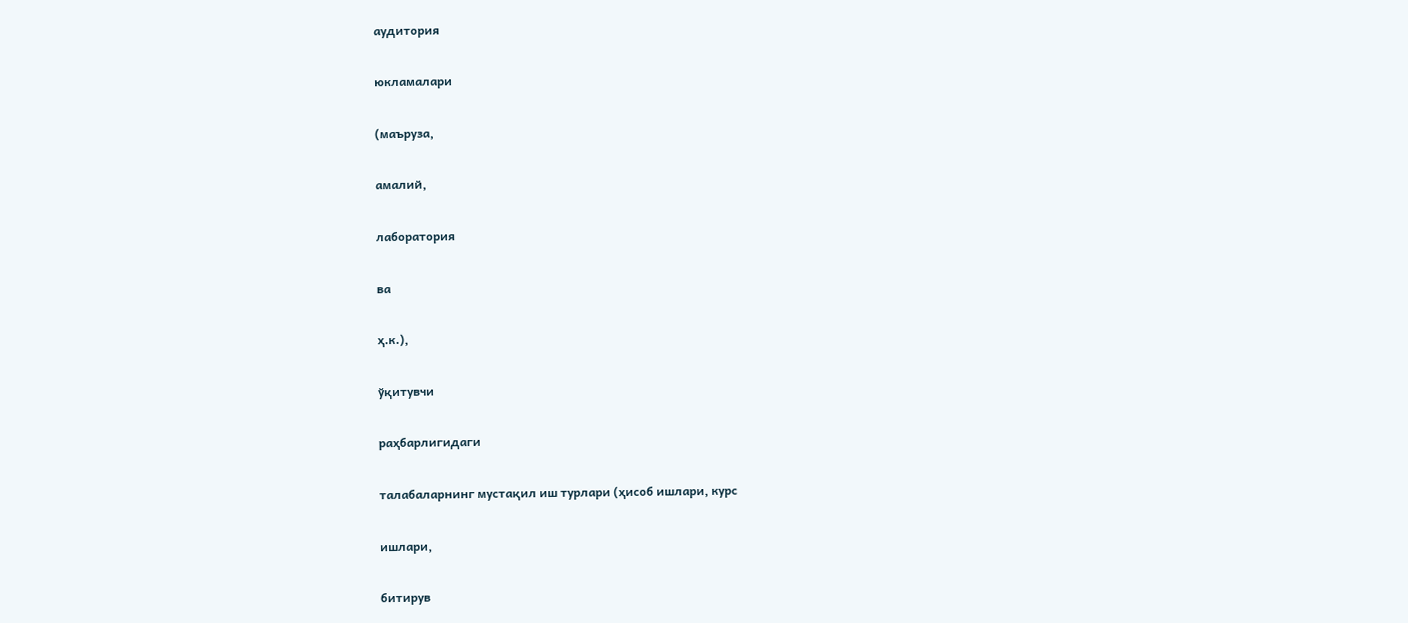аудитория

юкламалари

(маъруза,

амалий,

лаборатория

ва

ҳ.к.),

ўқитувчи

раҳбарлигидаги

талабаларнинг мустақил иш турлари (ҳисоб ишлари, курс

ишлари,

битирув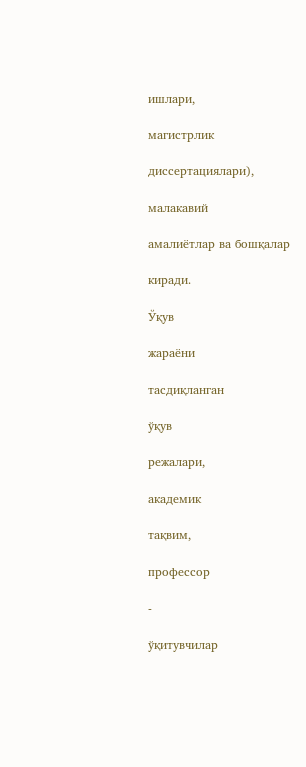ишлари,

магистрлик

диссертациялари),

малакавий

амалиётлар ва бошқалар

киради.

Ўқув

жараёни

тасдиқланган

ўқув

режалари,

академик

тақвим,

профессор

-

ўқитувчилар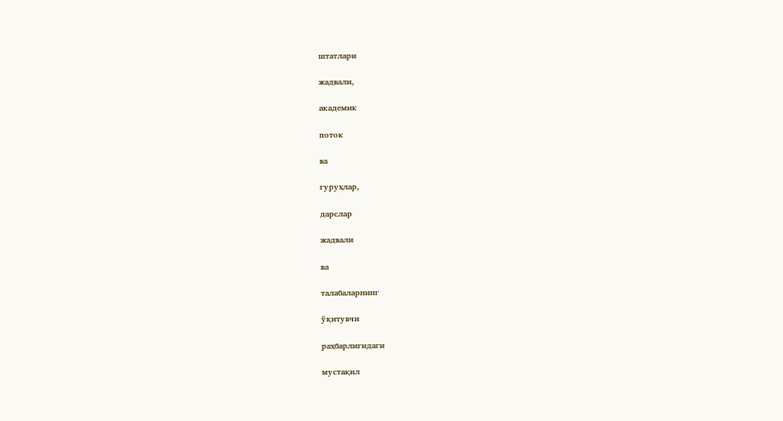штатлари

жадвали,

академик

поток

ва

гуруҳлар,

дарслар

жадвали

ва

талабаларнинг

ўқитувчи

раҳбарлигидаги

мустақил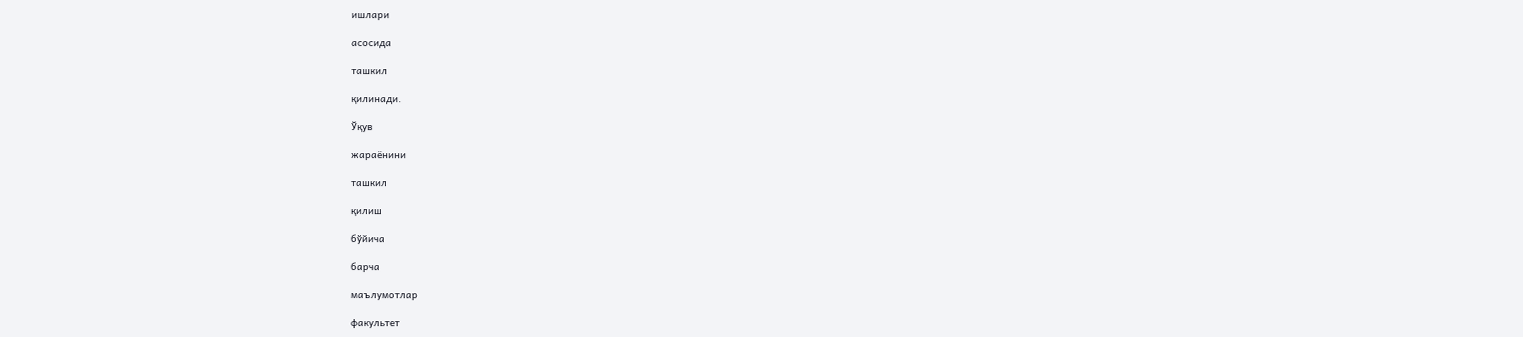ишлари

асосида

ташкил

қилинади.

Ўқув

жараёнини

ташкил

қилиш

бўйича

барча

маълумотлар

факультет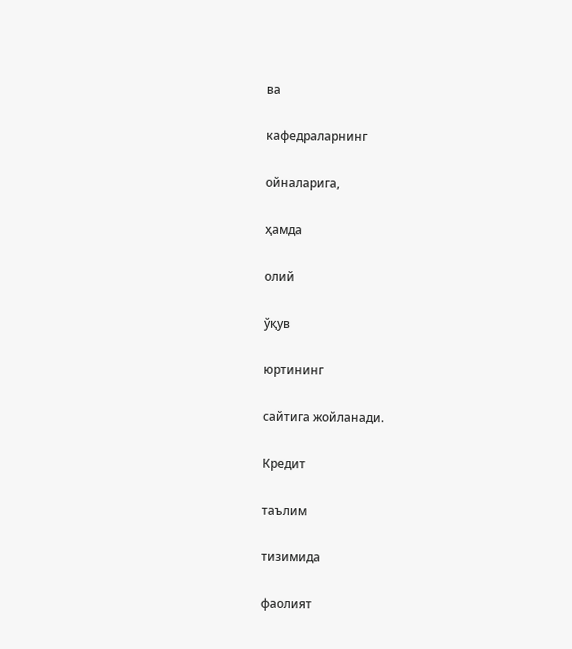ва

кафедраларнинг

ойналарига,

ҳамда

олий

ўқув

юртининг

сайтига жойланади.

Кредит

таълим

тизимида

фаолият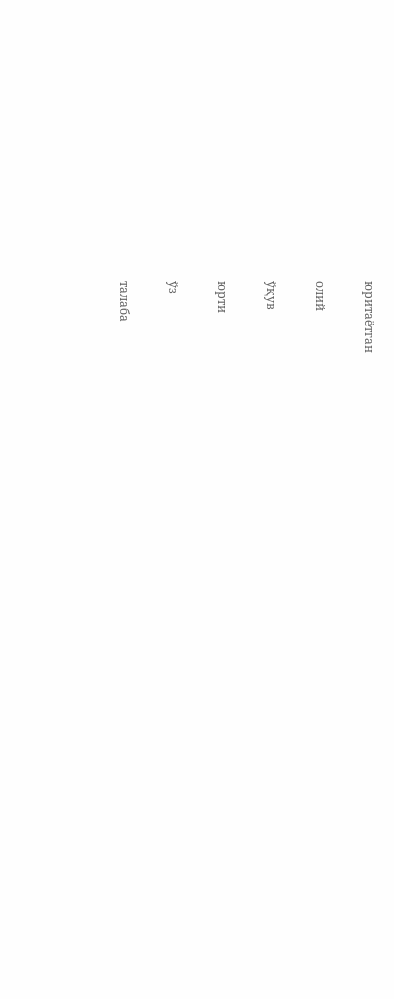юритаётган

олий

ўқув

юрти

ўз

талаба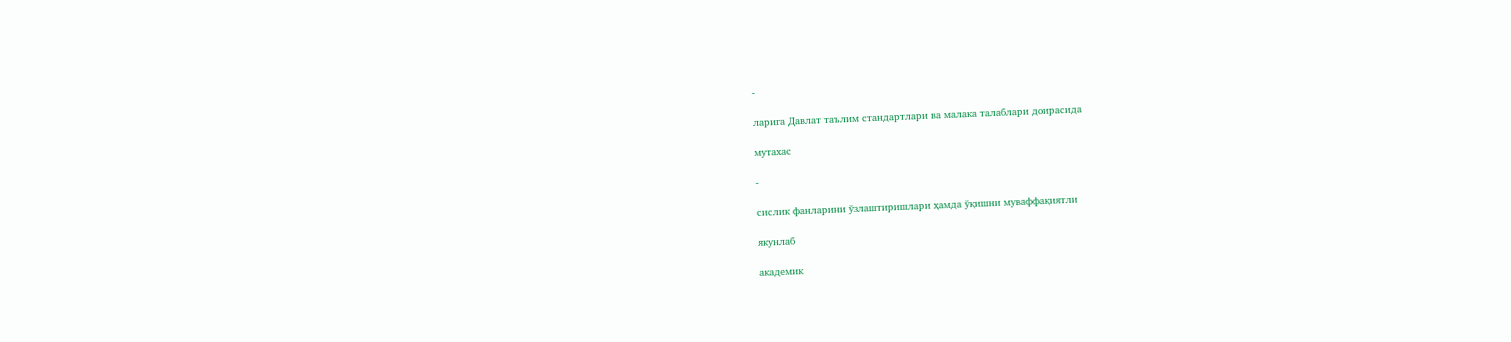-

ларига Давлат таълим стандартлари ва малака талаблари доирасида

мутахас

-

сислик фанларини ўзлаштиришлари ҳамда ўқишни муваффақиятли

якунлаб

академик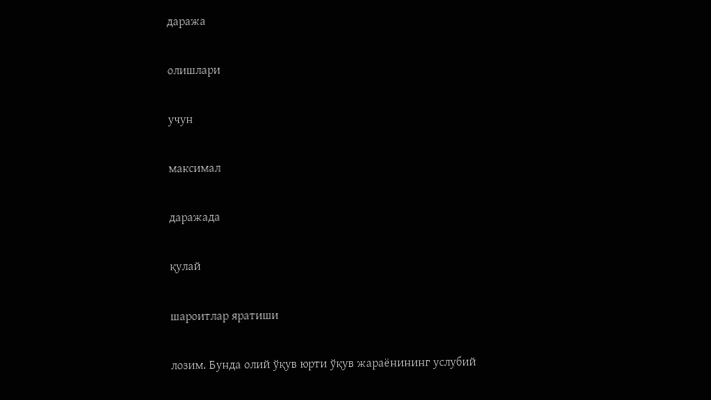даража

олишлари

учун

максимал

даражада

қулай

шароитлар яратиши

лозим. Бунда олий ўқув юрти ўқув жараёнининг услубий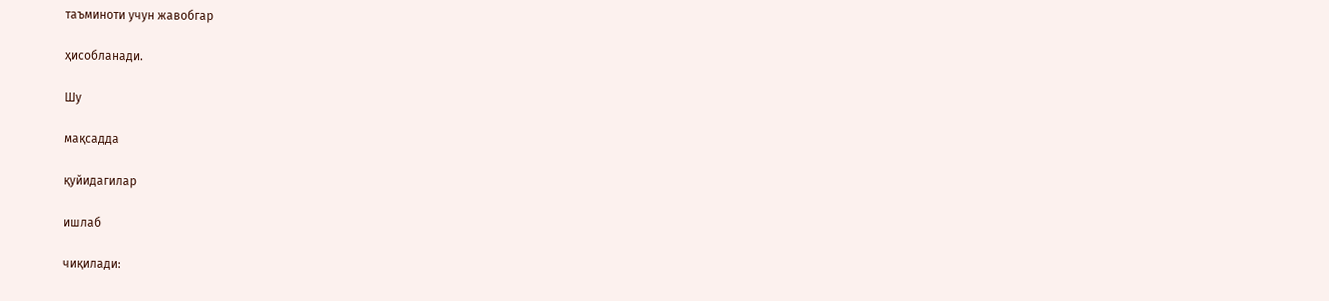таъминоти учун жавобгар

ҳисобланади.

Шу

мақсадда

қуйидагилар

ишлаб

чиқилади: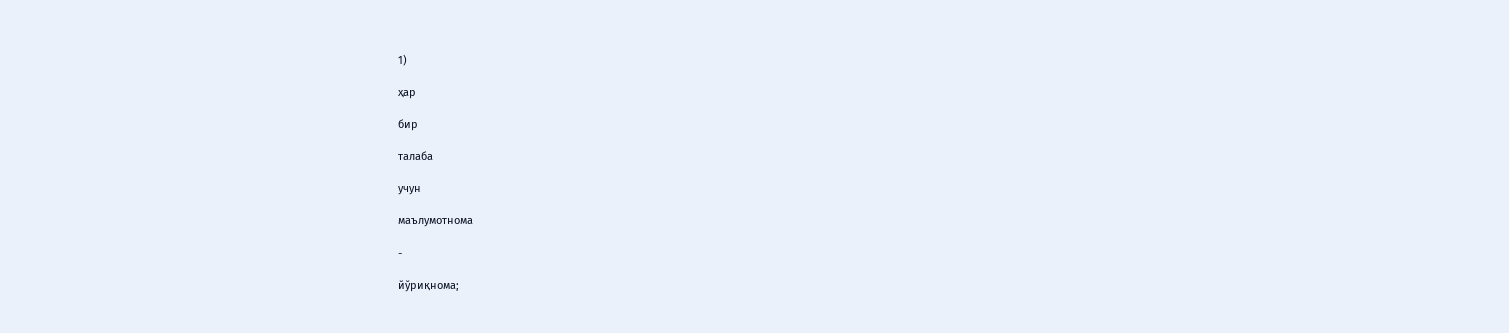1)

ҳар

бир

талаба

учун

маълумотнома

-

йўриқнома;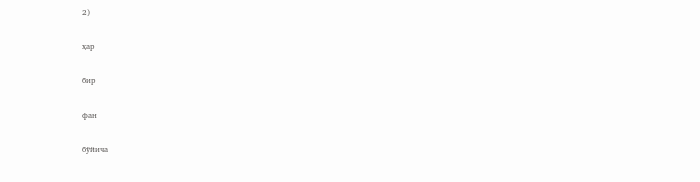2)

ҳар

бир

фан

бўйича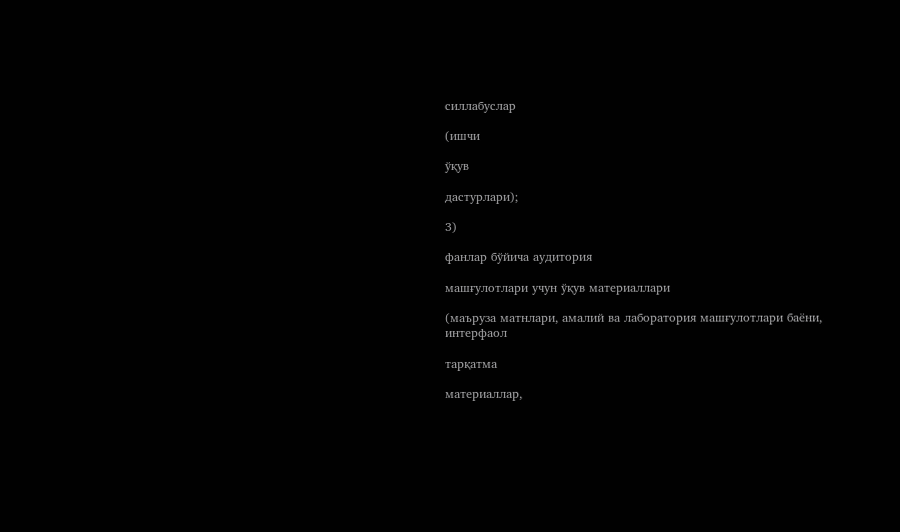силлабуслар

(ишчи

ўқув

дастурлари);

3)

фанлар бўйича аудитория

машғулотлари учун ўқув материаллари

(маъруза матнлари, амалий ва лаборатория машғулотлари баёни, интерфаол

тарқатма

материаллар,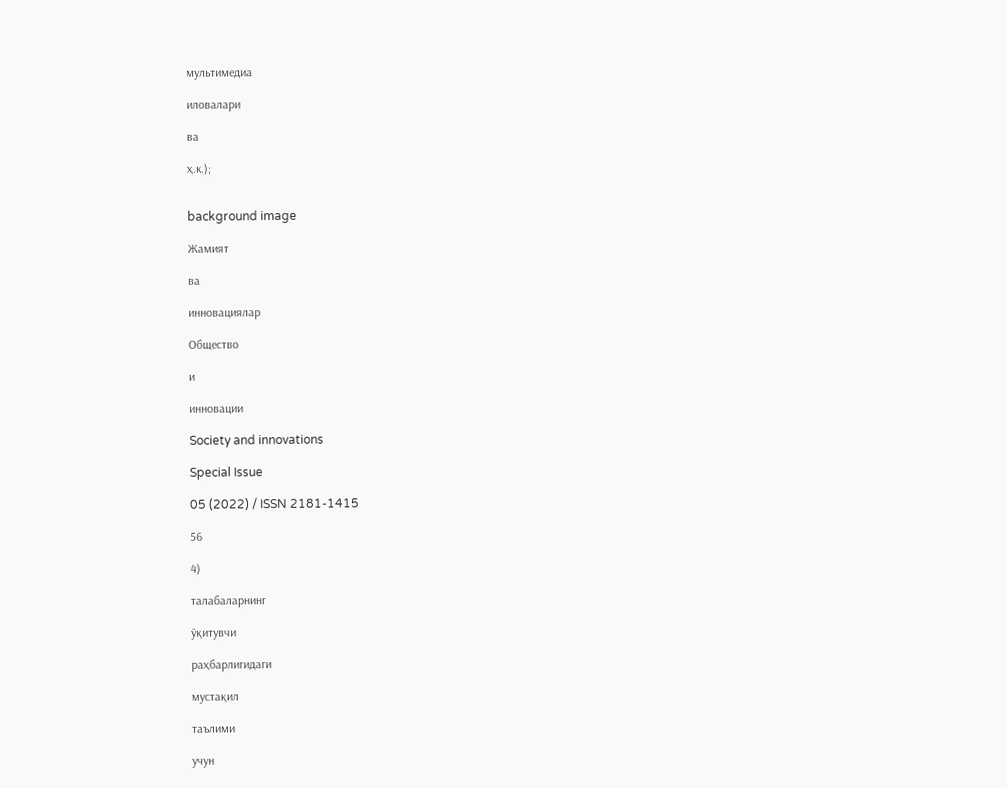мультимедиа

иловалари

ва

ҳ.к.);


background image

Жамият

ва

инновациялар

Общество

и

инновации

Society and innovations

Special Issue

05 (2022) / ISSN 2181-1415

56

4)

талабаларнинг

ўқитувчи

раҳбарлигидаги

мустақил

таълими

учун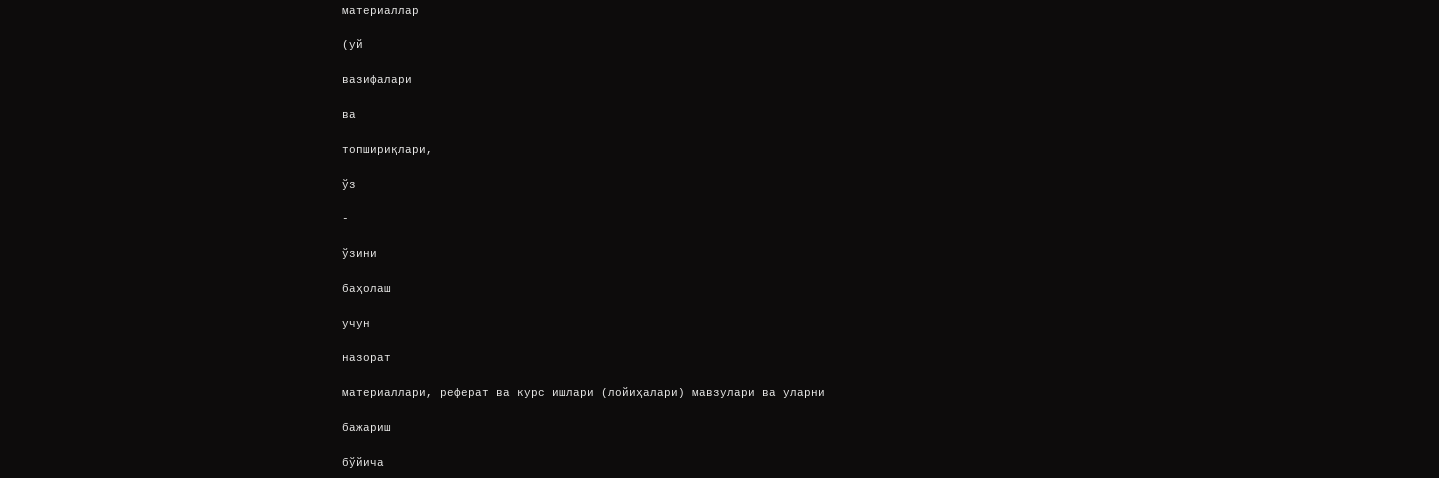материаллар

(уй

вазифалари

ва

топшириқлари,

ўз

-

ўзини

баҳолаш

учун

назорат

материаллари, реферат ва курс ишлари (лойиҳалари) мавзулари ва уларни

бажариш

бўйича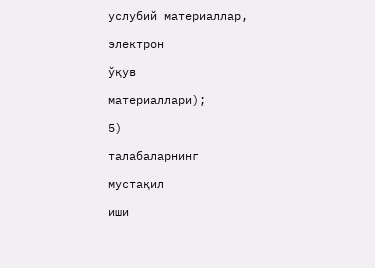услубий материаллар,

электрон

ўқув

материаллари);

5)

талабаларнинг

мустақил

иши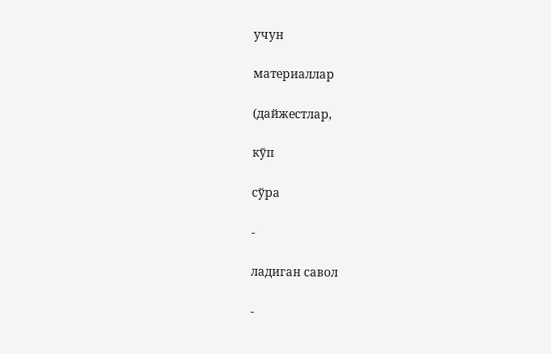учун

материаллар

(дайжестлар,

кўп

сўра

-

ладиган савол

-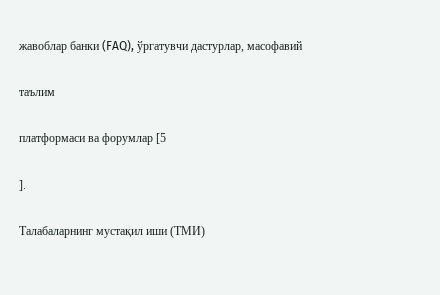жавоблар банки (FAQ), ўргатувчи дастурлар, масофавий

таълим

платформаси ва форумлар [5

].

Талабаларнинг мустақил иши (ТМИ)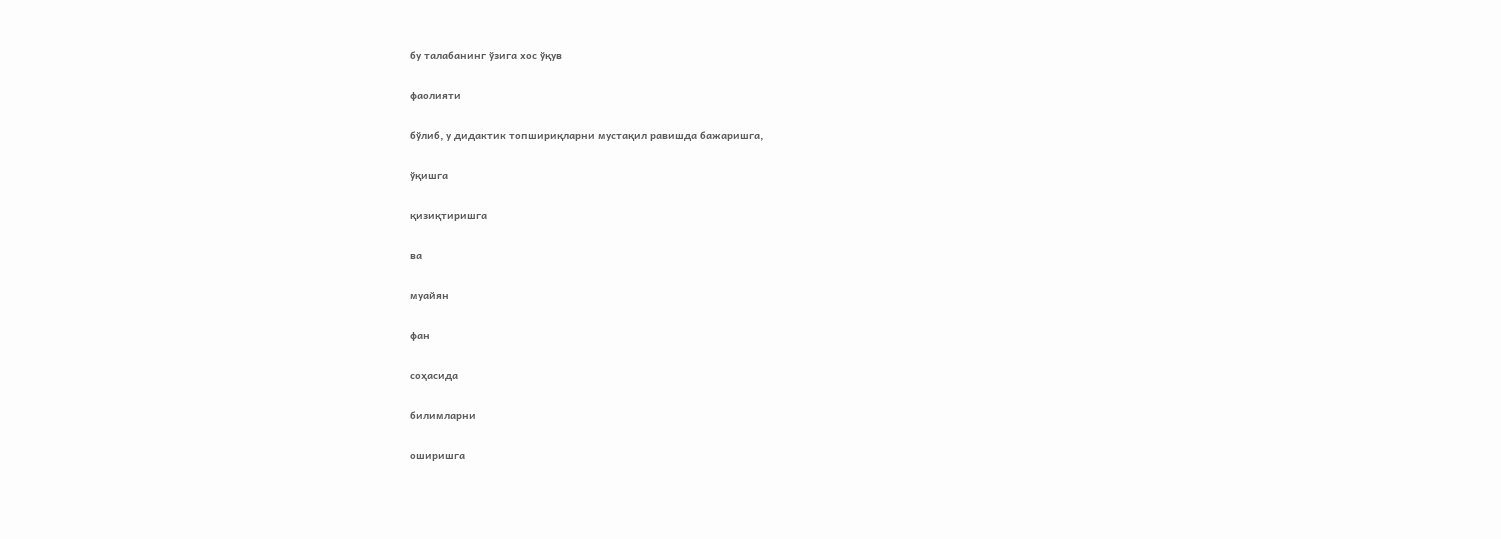бу талабанинг ўзига хос ўқув

фаолияти

бўлиб, у дидактик топшириқларни мустақил равишда бажаришга,

ўқишга

қизиқтиришга

ва

муайян

фан

соҳасида

билимларни

оширишга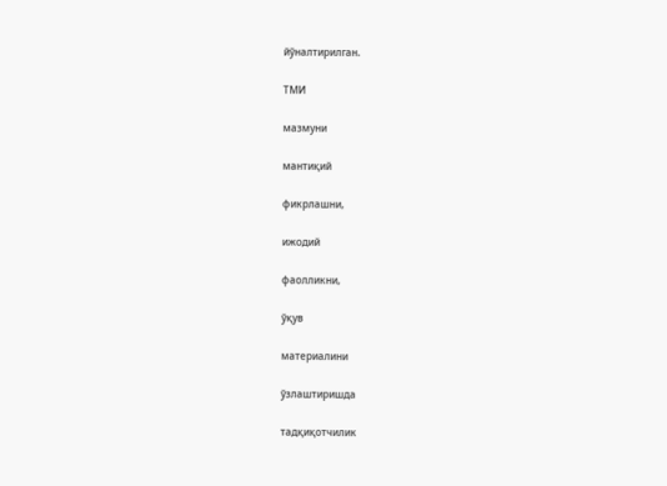йўналтирилган.

ТМИ

мазмуни

мантиқий

фикрлашни,

ижодий

фаолликни,

ўқув

материалини

ўзлаштиришда

тадқиқотчилик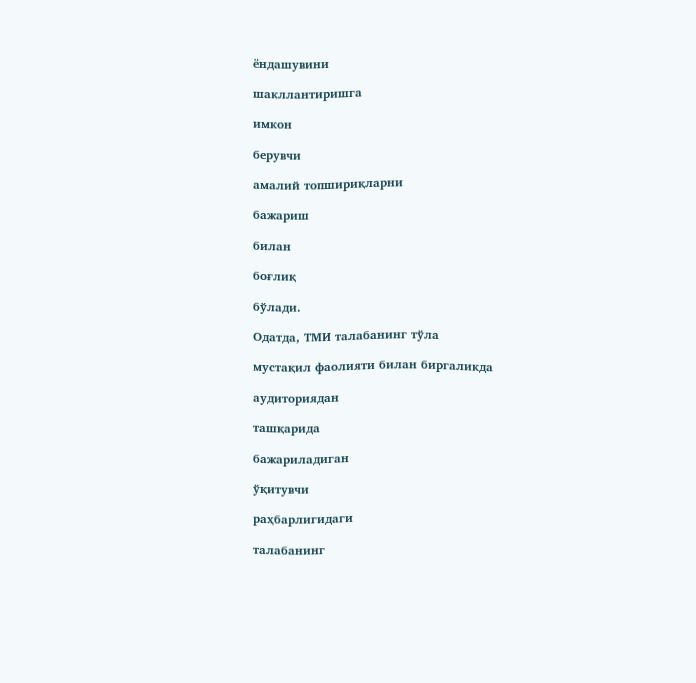ёндашувини

шакллантиришга

имкон

берувчи

амалий топшириқларни

бажариш

билан

боғлиқ

бўлади.

Одатда, ТМИ талабанинг тўла

мустақил фаолияти билан биргаликда

аудиториядан

ташқарида

бажариладиган

ўқитувчи

раҳбарлигидаги

талабанинг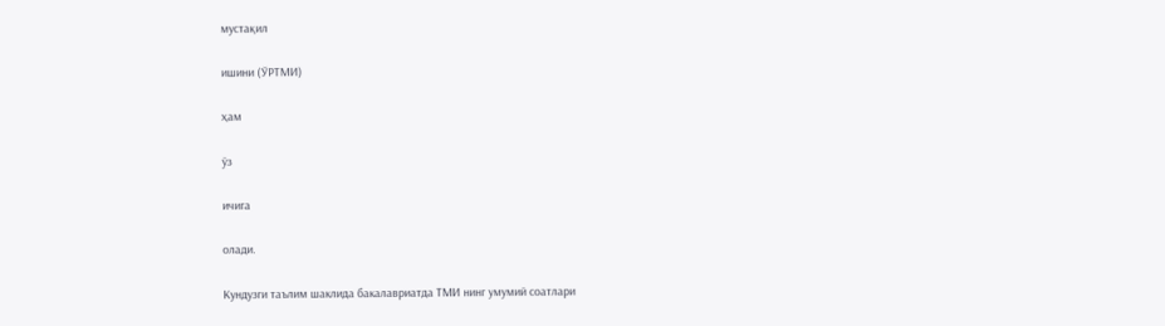мустақил

ишини (ЎРТМИ)

ҳам

ўз

ичига

олади.

Кундузги таълим шаклида бакалавриатда ТМИ нинг умумий соатлари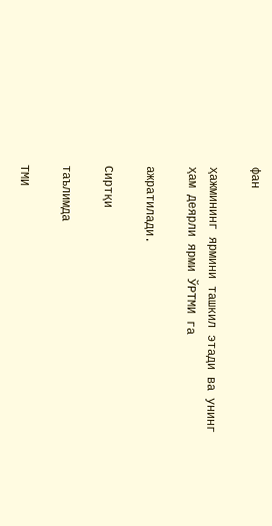фан

ҳажмининг ярмини ташкил этади ва унинг ҳам деярли ярми ЎРТМИ га

ажратилади.

Сиртқи

таълимда

ТМИ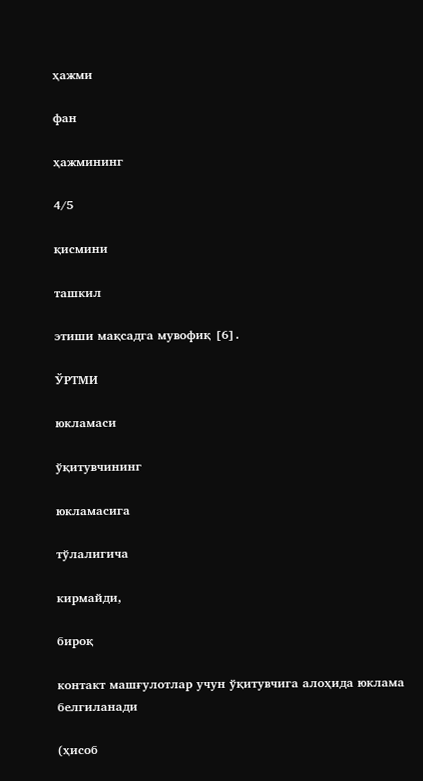ҳажми

фан

ҳажмининг

4/5

қисмини

ташкил

этиши мақсадга мувофиқ [6].

ЎРТМИ

юкламаси

ўқитувчининг

юкламасига

тўлалигича

кирмайди,

бироқ

контакт машғулотлар учун ўқитувчига алоҳида юклама белгиланади

(ҳисоб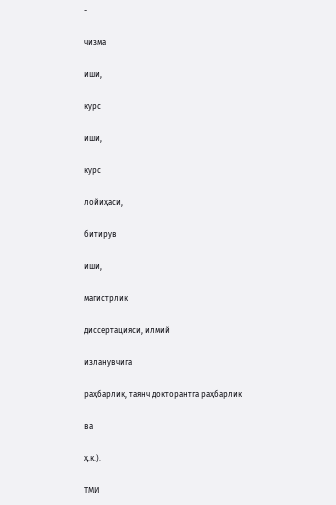-

чизма

иши,

курс

иши,

курс

лойиҳаси,

битирув

иши,

магистрлик

диссертацияси, илмий

изланувчига

раҳбарлик, таянч докторантга раҳбарлик

ва

ҳ.к.).

ТМИ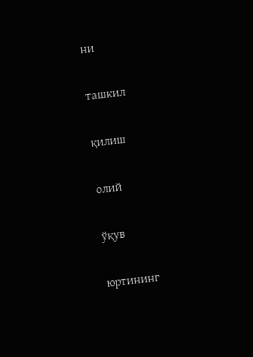ни

ташкил

қилиш

олий

ўқув

юртининг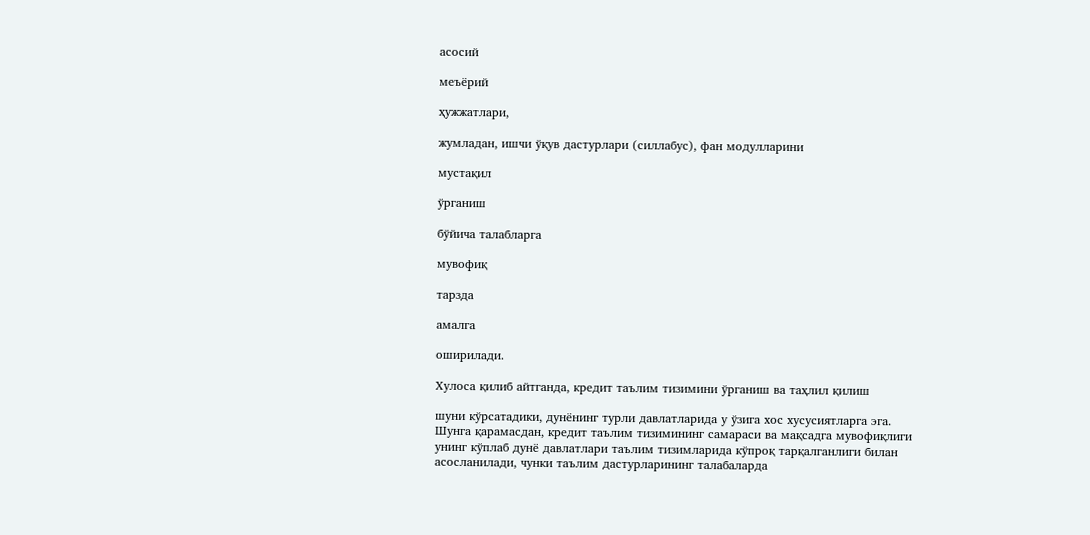асосий

меъёрий

ҳужжатлари,

жумладан, ишчи ўқув дастурлари (силлабус), фан модулларини

мустақил

ўрганиш

бўйича талабларга

мувофиқ

тарзда

амалга

оширилади.

Хулоса қилиб айтганда, кредит таълим тизимини ўрганиш ва таҳлил қилиш

шуни кўрсатадики, дунёнинг турли давлатларида у ўзига хос хусусиятларга эга.
Шунга қарамасдан, кредит таълим тизимининг самараси ва мақсадга мувофиқлиги
унинг кўплаб дунё давлатлари таълим тизимларида кўпроқ тарқалганлиги билан
асосланилади, чунки таълим дастурларининг талабаларда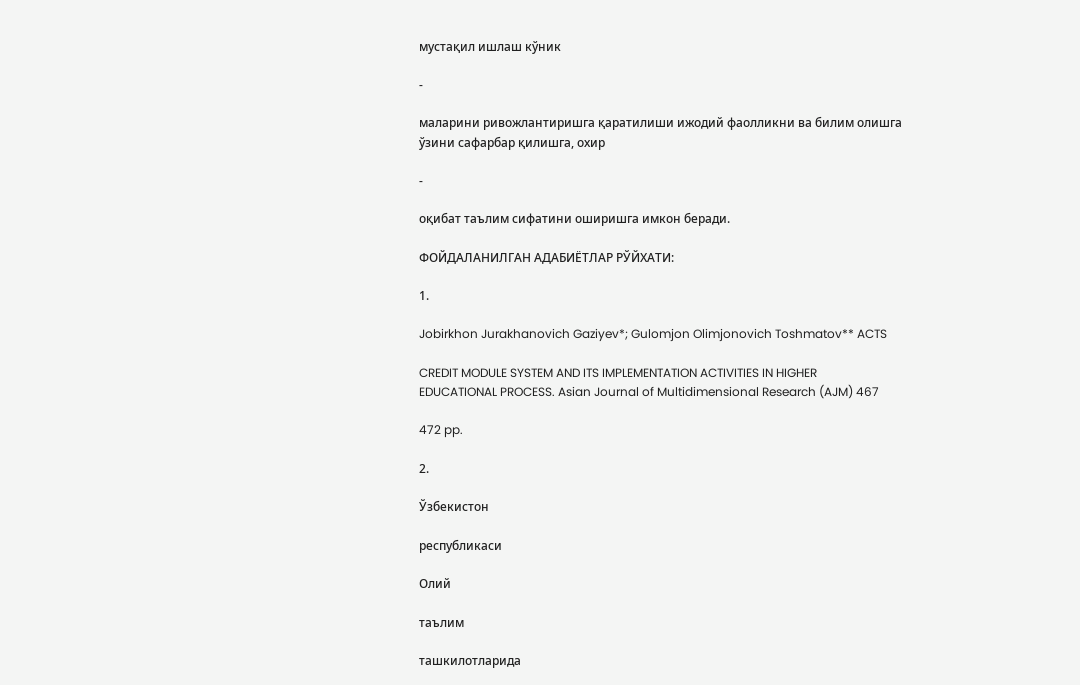мустақил ишлаш кўник

-

маларини ривожлантиришга қаратилиши ижодий фаолликни ва билим олишга
ўзини сафарбар қилишга, охир

-

оқибат таълим сифатини оширишга имкон беради.

ФОЙДАЛАНИЛГАН АДАБИЁТЛАР РЎЙХАТИ:

1.

Jobirkhon Jurakhanovich Gaziyev*; Gulomjon Olimjonovich Toshmatov** ACTS

CREDIT MODULE SYSTEM AND ITS IMPLEMENTATION ACTIVITIES IN HIGHER
EDUCATIONAL PROCESS. Asian Journal of Multidimensional Research (AJM) 467

472 pp.

2.

Ўзбекистон

республикаси

Олий

таълим

ташкилотларида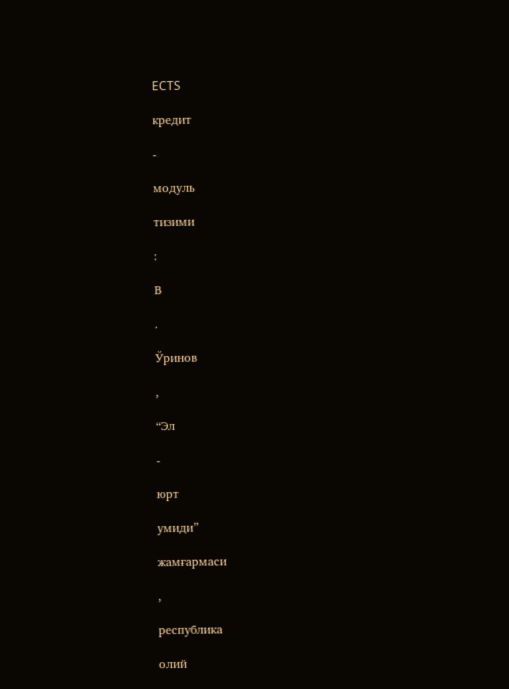ECTS

кредит

-

модуль

тизими

:

В

.

Ўринов

,

“Эл

-

юрт

умиди”

жамғармаси

,

республика

олий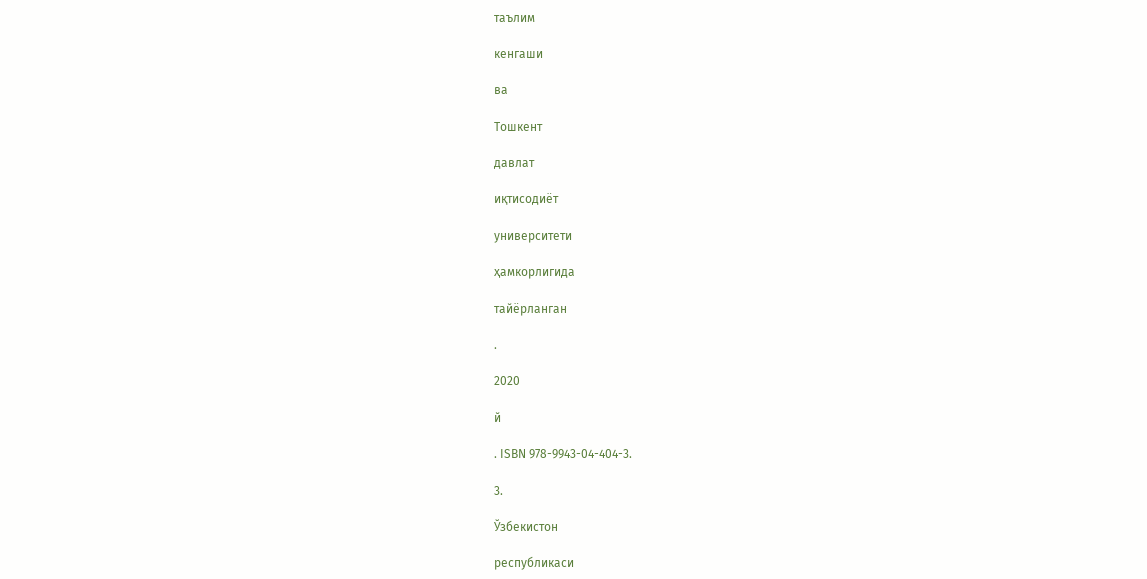таълим

кенгаши

ва

Тошкент

давлат

иқтисодиёт

университети

ҳамкорлигида

тайёрланган

.

2020

й

. ISBN 978-9943-04-404-3.

3.

Ўзбекистон

республикаси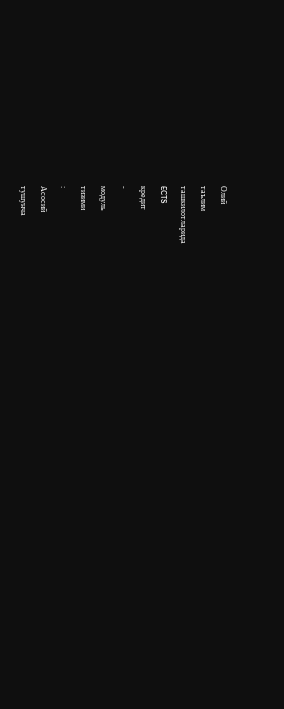Олий

таълим

ташкилотларида

ECTS

кредит

-

модуль

тизими

:

Асосий

тушунча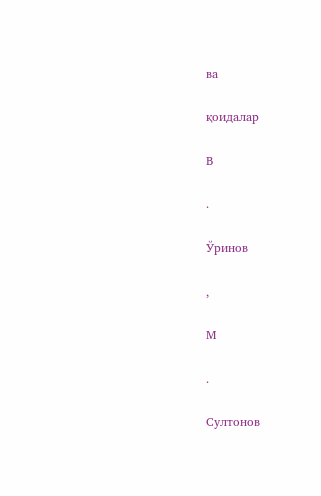ва

қоидалар

В

.

Ўринов

,

М

.

Султонов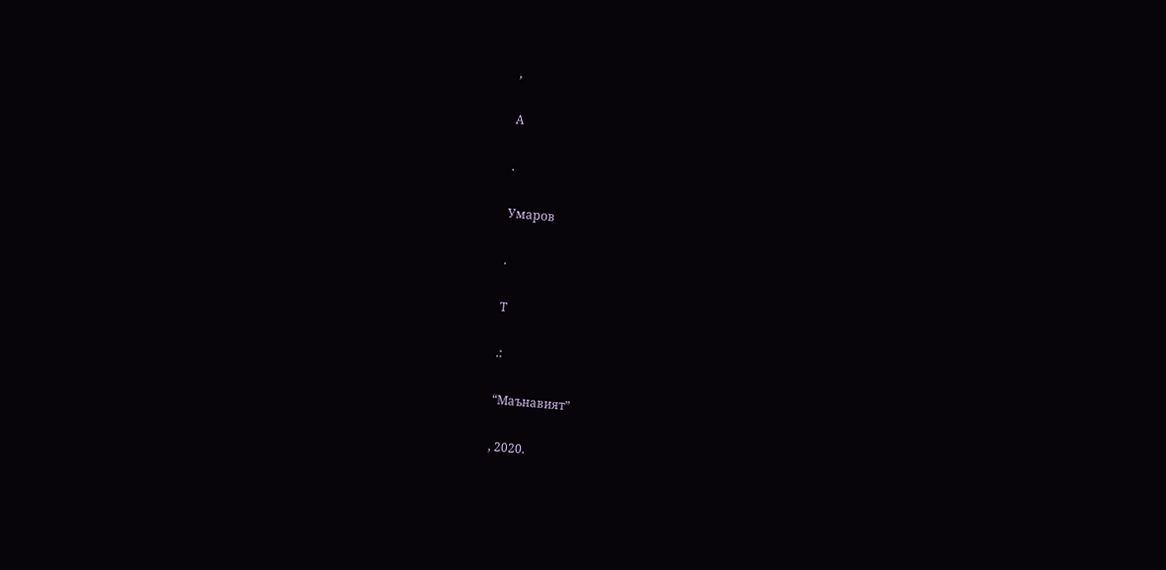,

А

.

Умаров

.

Т

.:

“Маънавият”

, 2020.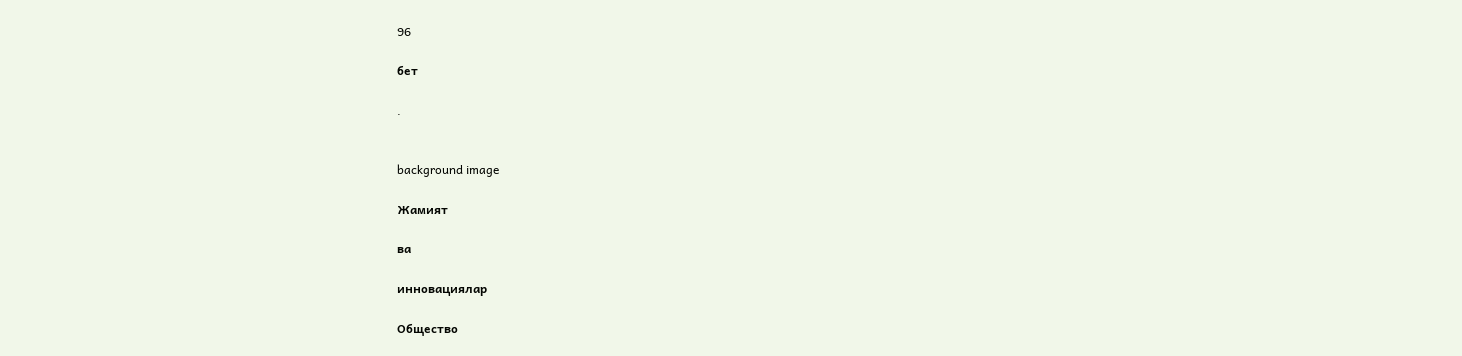96

бет

.


background image

Жамият

ва

инновациялар

Общество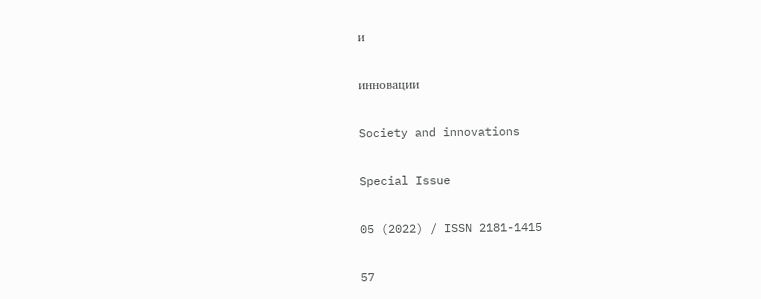и

инновации

Society and innovations

Special Issue

05 (2022) / ISSN 2181-1415

57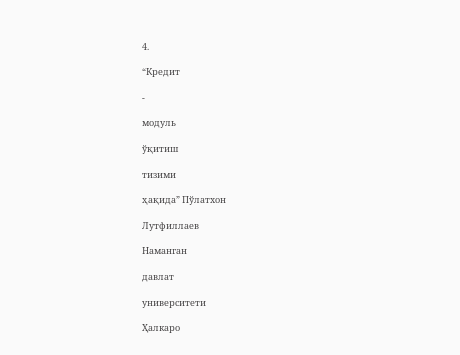4.

“Кредит

-

модуль

ўқитиш

тизими

ҳақида” Пўлатхон

Лутфиллаев

Наманган

давлат

университети

Ҳалкаро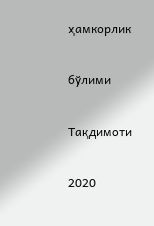ҳамкорлик

бўлими

Тақдимоти

2020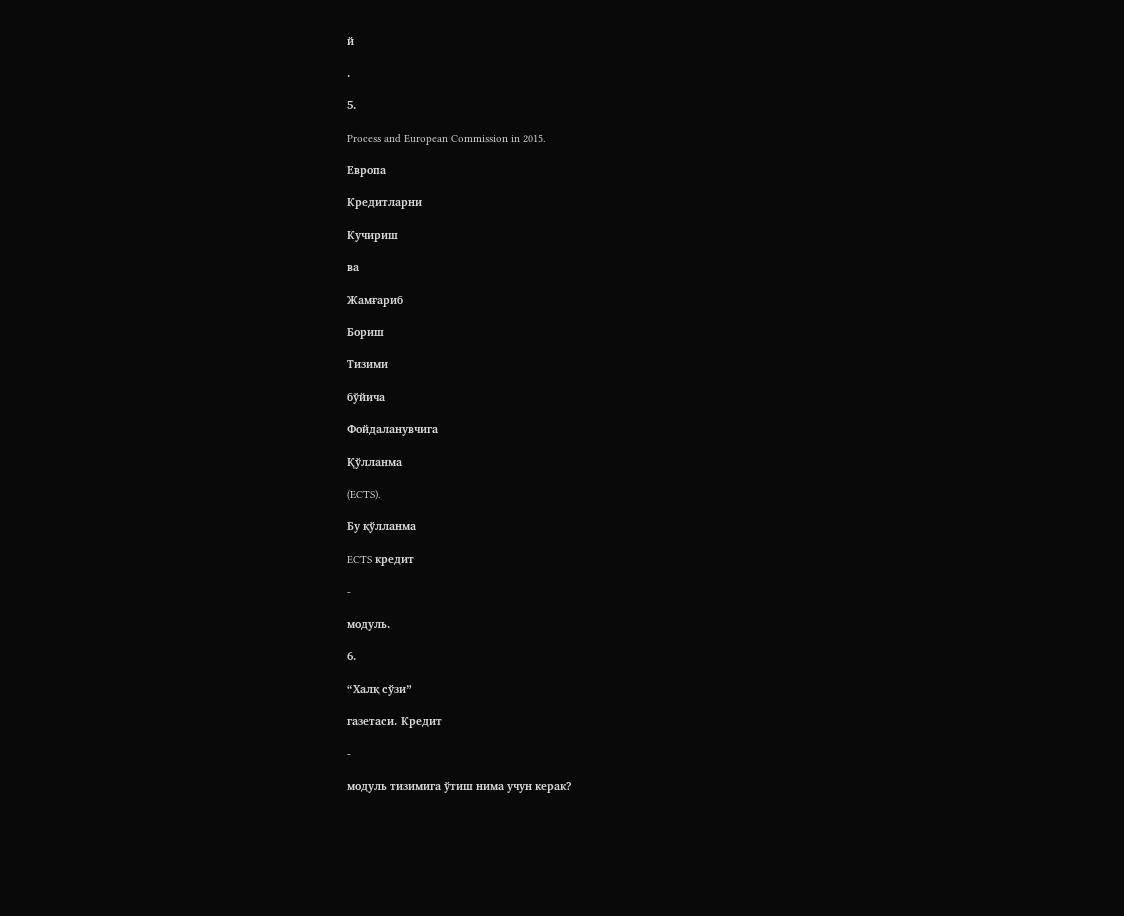й

.

5.

Process and European Commission in 2015.

Европа

Кредитларни

Кучириш

ва

Жамғариб

Бориш

Тизими

бўйича

Фойдаланувчига

Қўлланма

(ECTS).

Бу қўлланма

ECTS кредит

-

модуль.

6.

“Халқ сўзи”

газетаси. Кредит

-

модуль тизимига ўтиш нима учун керак?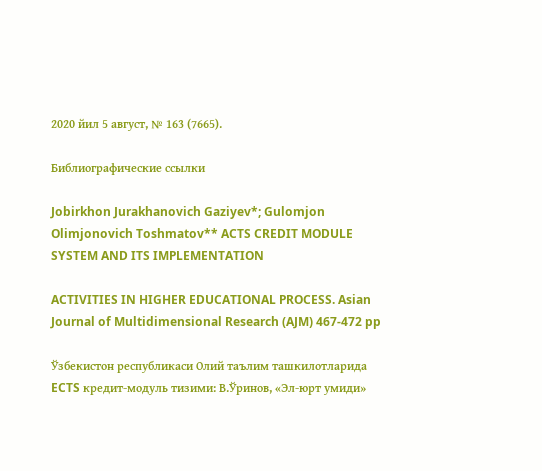2020 йил 5 август, № 163 (7665).

Библиографические ссылки

Jobirkhon Jurakhanovich Gaziyev*; Gulomjon Olimjonovich Toshmatov** ACTS CREDIT MODULE SYSTEM AND ITS IMPLEMENTATION

ACTIVITIES IN HIGHER EDUCATIONAL PROCESS. Asian Journal of Multidimensional Research (AJM) 467-472 pp

Ўзбекистон республикаси Олий таълим ташкилотларида ECTS кредит-модуль тизими: В.Ўринов, «Эл-юрт умиди»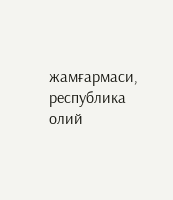жамғармаси, республика олий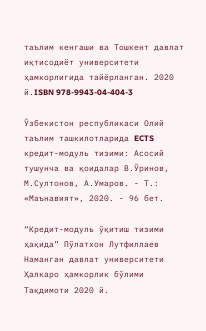таълим кенгаши ва Тошкент давлат иқтисодиёт университети ҳамкорлигида тайёрланган. 2020 й.ISBN 978-9943-04-404-3

Ўзбекистон республикаси Олий таълим ташкилотларида ECTS кредит-модуль тизими: Асосий тушунча ва қоидалар В.Ўринов, М.Султонов, А.Умаров. - Т.: «Маънавият», 2020. - 96 бет.

“Кредит-модуль ўқитиш тизими ҳақида” Пўлатхон Лутфиллаев Наманган давлат университети Ҳалкаро ҳамкорлик бўлими Тақдимоти 2020 й.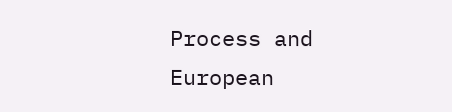Process and European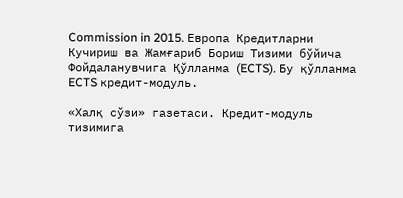Commission in 2015. Европа Кредитларни Кучириш ва Жамғариб Бориш Тизими бўйича Фойдаланувчига Қўлланма (ECTS). Бу қўлланма ECTS кредит-модуль.

«Халқ сўзи» газетаси. Кредит-модуль тизимига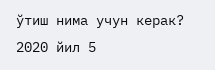ўтиш нима учун керак? 2020 йил 5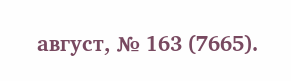август, № 163 (7665).